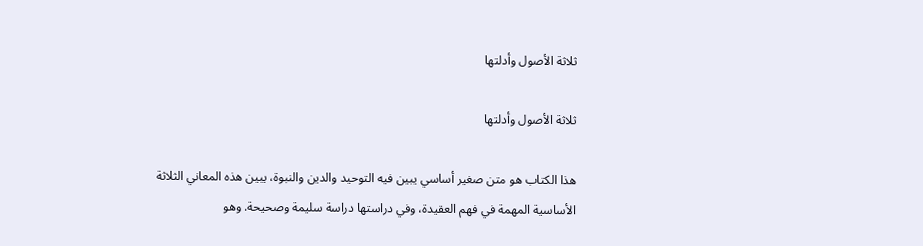ثلاثة الأصول وأدلتها

ثلاثة الأصول وأدلتها

هذا الكتاب هو متن صغير أساسي يبين فيه التوحيد والدين والنبوة، يبين هذه المعاني الثلاثة الأساسية المهمة في فهم العقيدة، وفي دراستها دراسة سليمة وصحيحة. وهو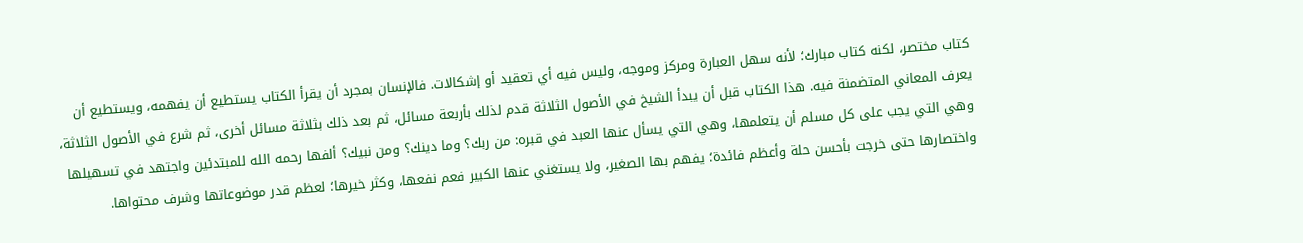كتاب مختصر، لكنه كتاب مبارك؛ لأنه سهل العبارة ومركز وموجه، وليس فيه أي تعقيد أو إشكالات. فالإنسان بمجرد أن يقرأ الكتاب يستطيع أن يفهمه، ويستطيع أن يعرف المعاني المتضمنة فيه. هذا الكتاب قبل أن يبدأ الشيخ في الأصول الثلاثة قدم لذلك بأربعة مسائل، ثم بعد ذلك بثلاثة مسائل أخرى، ثم شرع في الأصول الثلاثة، وهي التي يجب على كل مسلم أن يتعلمها، وهي التي يسأل عنها العبد في قبره: من ربك؟ وما دينك؟ ومن نبيك؟ ألفها رحمه الله للمبتدئين واجتهد في تسهيلها واختصارها حتى خرجت بأحسن حلة وأعظم فائدة؛ يفهم بها الصغير، ولا يستغني عنها الكبير فعم نفعها، وكثر خيرها؛ لعظم قدر موضوعاتها وشرف محتواها.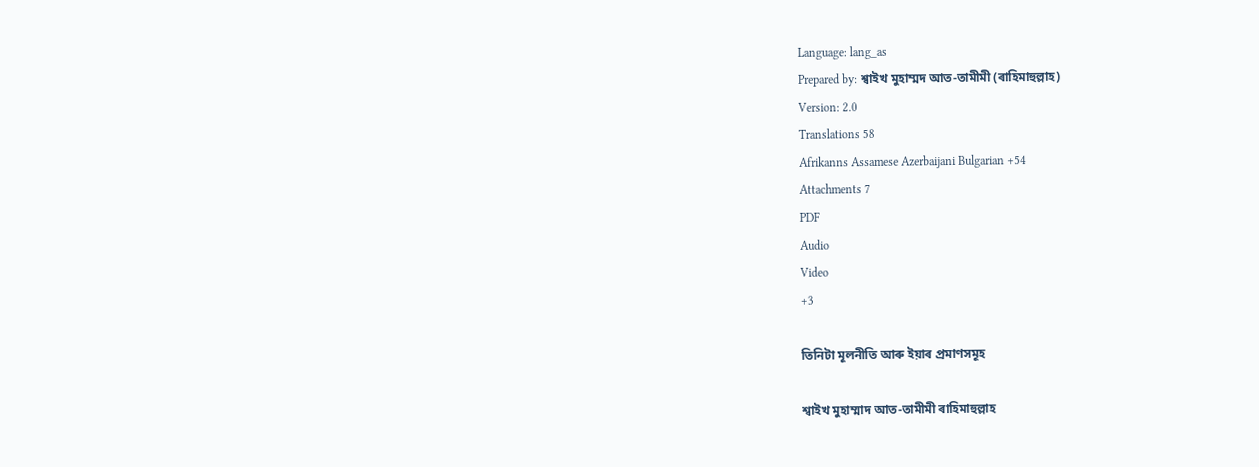Language: lang_as
Prepared by: শ্বাইখ মুহাম্মদ আত-তামীমী (ৰাহিমাহুল্লাহ)
Version: 2.0
Translations 58
Afrikanns Assamese Azerbaijani Bulgarian +54
Attachments 7
PDF
Audio
Video
+3

তিনিটা মূলনীতি আৰু ইয়াৰ প্ৰমাণসমূহ

শ্বাইখ মুহাম্মাদ আত-তামীমী ৰাহিমাহুল্লাহ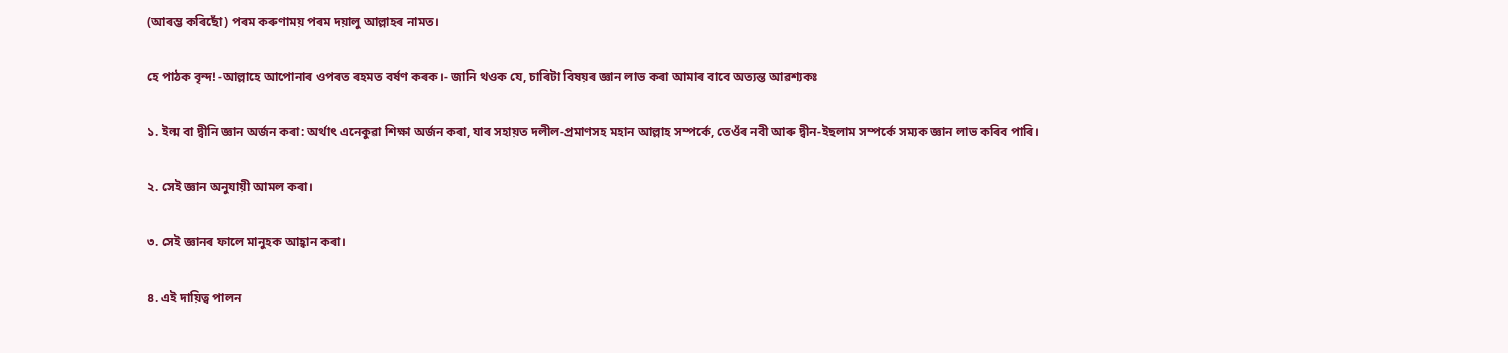(আৰম্ভ কৰিছোঁ) পৰম কৰুণাময় পৰম দয়ালু আল্লাহৰ নামত।

হে পাঠক বৃন্দ! -আল্লাহে আপোনাৰ ওপৰত ৰহমত বৰ্ষণ কৰক।- জানি থওক যে, চাৰিটা বিষয়ৰ জ্ঞান লাভ কৰা আমাৰ বাবে অত্যন্ত আৱশ্যকঃ

১. ইল্ম বা দ্বীনি জ্ঞান অৰ্জন কৰা: অৰ্থাৎ এনেকুৱা শিক্ষা অৰ্জন কৰা, যাৰ সহায়ত দলীল-প্ৰমাণসহ মহান আল্লাহ সম্পৰ্কে, তেওঁৰ নবী আৰু দ্বীন-ইছলাম সম্পৰ্কে সম্যক জ্ঞান লাভ কৰিব পাৰি।

২. সেই জ্ঞান অনুযায়ী আমল কৰা।

৩. সেই জ্ঞানৰ ফালে মানুহক আহ্বান কৰা।

৪. এই দায়িত্ব পালন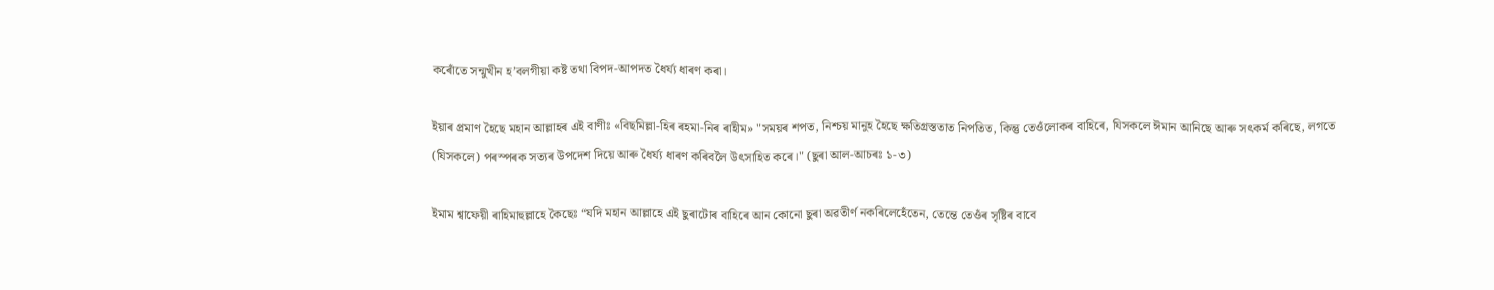কৰোঁতে সন্মুখীন হ’বলগীয়া কষ্ট তথা বিপদ-আপদত ধৈৰ্য্য ধাৰণ কৰা।

ইয়াৰ প্ৰমাণ হৈছে মহান আল্লাহৰ এই বাণীঃ «বিছমিল্লা-হিৰ ৰহমা-নিৰ ৰাহীম» "সময়ৰ শপত, নিশ্চয় মানুহ হৈছে ক্ষতিগ্ৰস্ততাত নিপতিত, কিন্তু তেওঁলোকৰ বাহিৰে, যিসকলে ঈমান আনিছে আৰু সৎকৰ্ম কৰিছে, লগতে (যিসকলে) পৰস্পৰক সত্যৰ উপদেশ দিয়ে আৰু ধৈৰ্য্য ধাৰণ কৰিবলৈ উৎসাহিত কৰে।" (ছুৰা আল-আচৰঃ ১-৩)

ইমাম শ্বাফেয়ী ৰাহিমাহুল্লাহে কৈছেঃ “যদি মহান আল্লাহে এই ছুৰাটোৰ বাহিৰে আন কোনো ছুৰা অৱতীৰ্ণ নকৰিলেহেঁতেন, তেন্তে তেওঁৰ সৃষ্টিৰ বাবে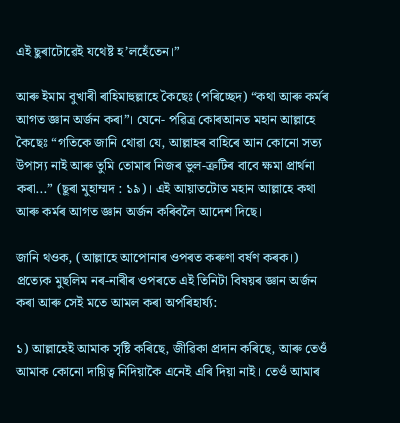এই ছুৰাটোৱেই যথেষ্ট হ’লহেঁতেন।”

আৰু ইমাম বুখাৰী ৰাহিমাহুল্লাহে কৈছেঃ (পৰিচ্ছেদ) “কথা আৰু কৰ্মৰ আগত জ্ঞান অৰ্জন কৰা”। যেনে- পৱিত্ৰ কোৰআনত মহান আল্লাহে কৈছেঃ “গতিকে জানি থোৱা যে, আল্লাহৰ বাহিৰে আন কোনো সত্য উপাস্য নাই আৰু তুমি তোমাৰ নিজৰ ভুল-ত্ৰুটিৰ বাবে ক্ষমা প্রার্থনা কৰা...” (ছূৰা মুহাম্মদ : ১৯)। এই আয়াতটোত মহান আল্লাহে কথা আৰু কৰ্মৰ আগত জ্ঞান অৰ্জন কৰিবলৈ আদেশ দিছে।

জানি থওক, (আল্লাহে আপোনাৰ ওপৰত কৰুণা বৰ্ষণ কৰক।) প্ৰত্যেক মুছলিম নৰ-নাৰীৰ ওপৰতে এই তিনিটা বিষয়ৰ জ্ঞান অৰ্জন কৰা আৰু সেই মতে আমল কৰা অপৰিহাৰ্য্য:

১) আল্লাহেই আমাক সৃষ্টি কৰিছে, জীৱিকা প্ৰদান কৰিছে, আৰু তেওঁ আমাক কোনো দায়িত্ব নিদিয়াকৈ এনেই এৰি দিয়া নাই। তেওঁ আমাৰ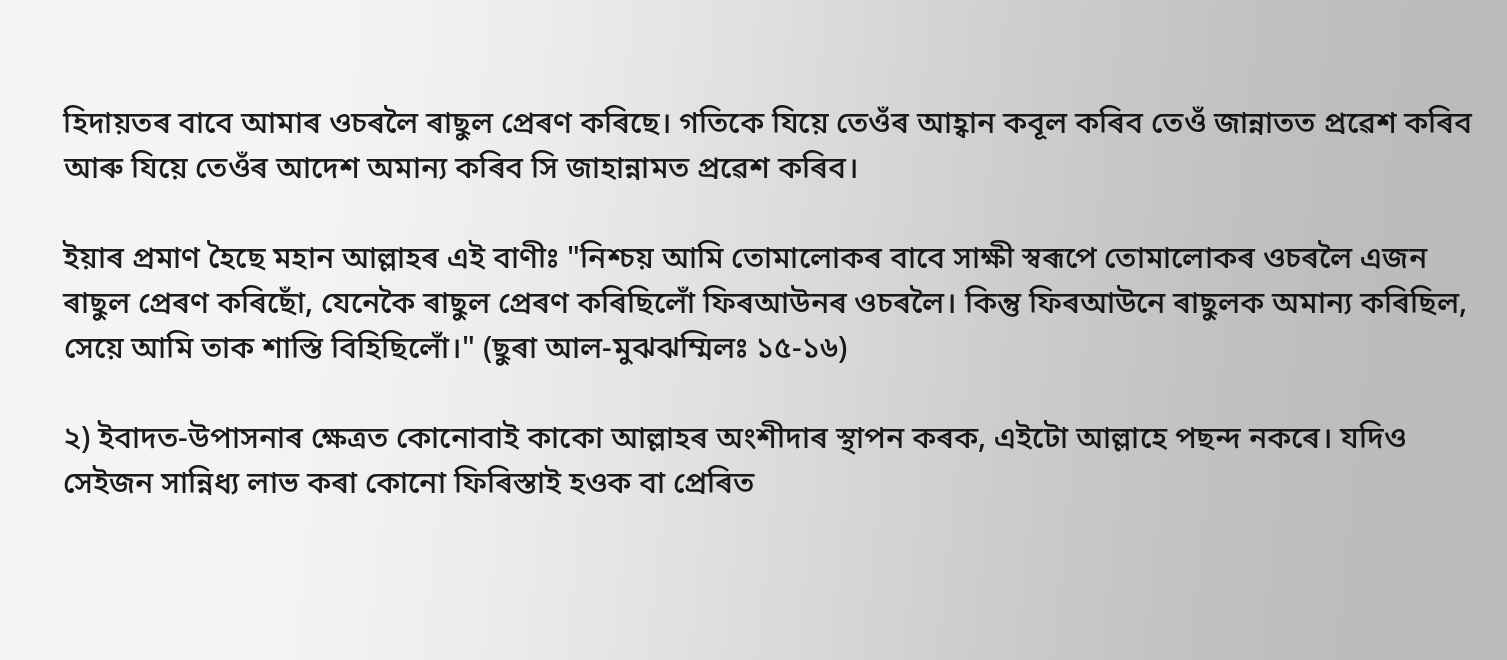হিদায়তৰ বাবে আমাৰ ওচৰলৈ ৰাছুল প্ৰেৰণ কৰিছে। গতিকে যিয়ে তেওঁৰ আহ্বান কবূল কৰিব তেওঁ জান্নাতত প্ৰৱেশ কৰিব আৰু যিয়ে তেওঁৰ আদেশ অমান্য কৰিব সি জাহান্নামত প্ৰৱেশ কৰিব।

ইয়াৰ প্ৰমাণ হৈছে মহান আল্লাহৰ এই বাণীঃ "নিশ্চয় আমি তোমালোকৰ বাবে সাক্ষী স্বৰূপে তোমালোকৰ ওচৰলৈ এজন ৰাছুল প্ৰেৰণ কৰিছোঁ, যেনেকৈ ৰাছুল প্ৰেৰণ কৰিছিলোঁ ফিৰআউনৰ ওচৰলৈ। কিন্তু ফিৰআউনে ৰাছুলক অমান্য কৰিছিল, সেয়ে আমি তাক শাস্তি বিহিছিলোঁ।" (ছুৰা আল-মুঝঝম্মিলঃ ১৫-১৬)

২) ইবাদত-উপাসনাৰ ক্ষেত্ৰত কোনোবাই কাকো আল্লাহৰ অংশীদাৰ স্থাপন কৰক, এইটো আল্লাহে পছন্দ নকৰে। যদিও সেইজন সান্নিধ্য লাভ কৰা কোনো ফিৰিস্তাই হওক বা প্ৰেৰিত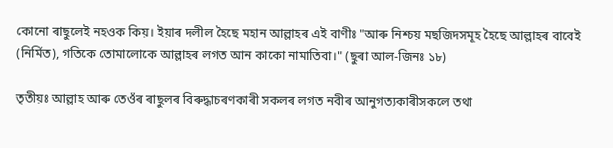কোনো ৰাছুলেই নহওক কিয়। ইয়াৰ দলীল হৈছে মহান আল্লাহৰ এই বাণীঃ "আৰু নিশ্চয় মছজিদসমূহ হৈছে আল্লাহৰ বাবেই (নিৰ্মিত), গতিকে তোমালোকে আল্লাহৰ লগত আন কাকো নামাতিবা।" (ছুৰা আল-জিনঃ ১৮)

তৃতীয়ঃ আল্লাহ আৰু তেওঁৰ ৰাছুলৰ বিৰুদ্ধাচৰণকাৰী সকলৰ লগত নবীৰ আনুগত্যকাৰীসকলে তথা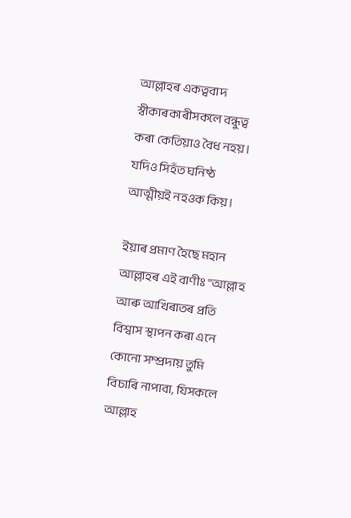আল্লাহৰ একত্ববাদ স্বীকাৰকাৰীসকলে বন্ধুত্ব কৰা কেতিয়াও বৈধ নহয়। যদিও সিহঁত ঘনিষ্ঠ আত্মীয়ই নহওক কিয়।

ইয়াৰ প্ৰমাণ হৈছে মহান আল্লাহৰ এই বাণীঃ "আল্লাহ আৰু আখিৰাতৰ প্ৰতি বিশ্বাস স্থাপন কৰা এনে কোনো সম্প্ৰদায় তুমি বিচাৰি নাপাবা, যিসকলে আল্লাহ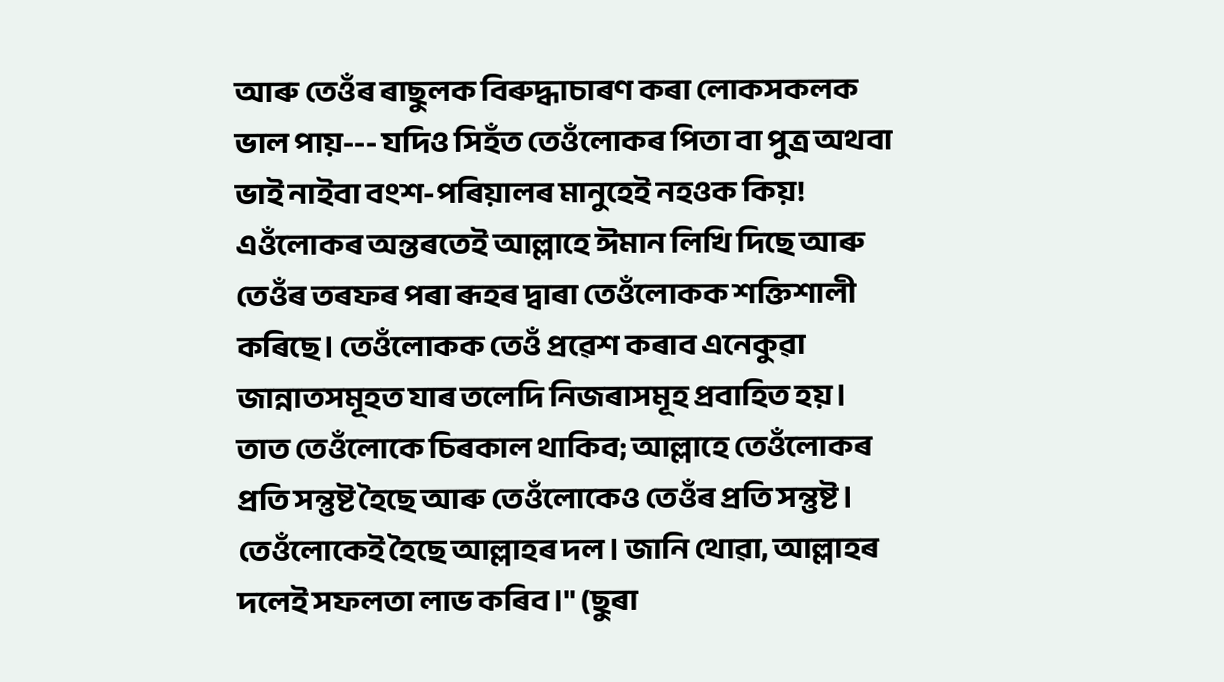আৰু তেওঁৰ ৰাছুলক বিৰুদ্ধাচাৰণ কৰা লোকসকলক ভাল পায়--- যদিও সিহঁত তেওঁলোকৰ পিতা বা পুত্ৰ অথবা ভাই নাইবা বংশ-পৰিয়ালৰ মানুহেই নহওক কিয়! এওঁলোকৰ অন্তৰতেই আল্লাহে ঈমান লিখি দিছে আৰু তেওঁৰ তৰফৰ পৰা ৰূহৰ দ্বাৰা তেওঁলোকক শক্তিশালী কৰিছে। তেওঁলোকক তেওঁ প্ৰৱেশ কৰাব এনেকুৱা জান্নাতসমূহত যাৰ তলেদি নিজৰাসমূহ প্ৰবাহিত হয়। তাত তেওঁলোকে চিৰকাল থাকিব; আল্লাহে তেওঁলোকৰ প্ৰতি সন্তুষ্ট হৈছে আৰু তেওঁলোকেও তেওঁৰ প্ৰতি সন্তুষ্ট। তেওঁলোকেই হৈছে আল্লাহৰ দল। জানি থোৱা, আল্লাহৰ দলেই সফলতা লাভ কৰিব।" (ছুৰা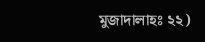মুজাদালাহঃ ২২)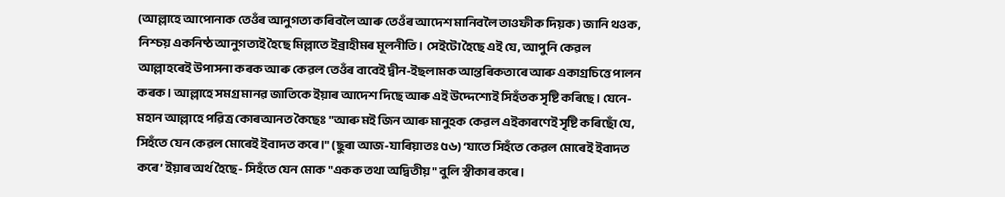(আল্লাহে আপোনাক তেওঁৰ আনুগত্য কৰিবলৈ আৰু তেওঁৰ আদেশ মানিবলৈ তাওফীক দিয়ক) জানি থওক, নিশ্চয় একনিষ্ঠ আনুগত্যই হৈছে মিল্লাতে ইব্ৰাহীমৰ মূলনীতি। সেইটো হৈছে এই যে, আপুনি কেৱল আল্লাহৰেই উপাসনা কৰক আৰু কেৱল তেওঁৰ বাবেই দ্বীন-ইছলামক আন্তৰিকতাৰে আৰু একাগ্ৰচিত্তে পালন কৰক। আল্লাহে সমগ্ৰ মানৱ জাতিকে ইয়াৰ আদেশ দিছে আৰু এই উদ্দেশ্যেই সিহঁতক সৃষ্টি কৰিছে। যেনে- মহান আল্লাহে পৱিত্ৰ কোৰআনত কৈছেঃ "আৰু মই জিন আৰু মানুহক কেৱল এইকাৰণেই সৃষ্টি কৰিছোঁ যে, সিহঁতে যেন কেৱল মোৰেই ইবাদত কৰে।" (ছুৰা আজ-যাৰিয়াতঃ ৫৬) ‘যাতে সিহঁতে কেৱল মোৰেই ইবাদত কৰে’ ইয়াৰ অৰ্থ হৈছে- সিহঁতে যেন মোক "একক তথা অদ্বিতীয়" বুলি স্বীকাৰ কৰে।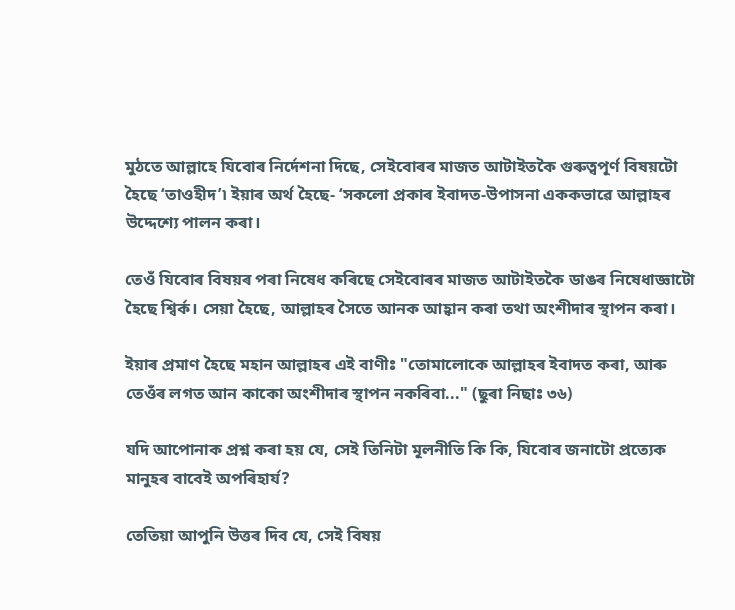মুঠতে আল্লাহে যিবোৰ নিৰ্দেশনা দিছে, সেইবোৰৰ মাজত আটাইতকৈ গুৰুত্বপূৰ্ণ বিষয়টো হৈছে ‘তাওহীদ’৷ ইয়াৰ অৰ্থ হৈছে- ‘সকলো প্ৰকাৰ ইবাদত-উপাসনা এককভাৱে আল্লাহৰ উদ্দেশ্যে পালন কৰা।

তেওঁ যিবোৰ বিষয়ৰ পৰা নিষেধ কৰিছে সেইবোৰৰ মাজত আটাইতকৈ ডাঙৰ নিষেধাজ্ঞাটো হৈছে শ্বিৰ্ক। সেয়া হৈছে, আল্লাহৰ সৈতে আনক আহ্বান কৰা তথা অংশীদাৰ স্থাপন কৰা।

ইয়াৰ প্ৰমাণ হৈছে মহান আল্লাহৰ এই বাণীঃ "তোমালোকে আল্লাহৰ ইবাদত কৰা, আৰু তেওঁৰ লগত আন কাকো অংশীদাৰ স্থাপন নকৰিবা..." (ছুৰা নিছাঃ ৩৬)

যদি আপোনাক প্ৰশ্ন কৰা হয় যে, সেই তিনিটা মূলনীতি কি কি, যিবোৰ জনাটো প্ৰত্যেক মানুহৰ বাবেই অপৰিহাৰ্য?

তেতিয়া আপুনি উত্তৰ দিব যে, সেই বিষয়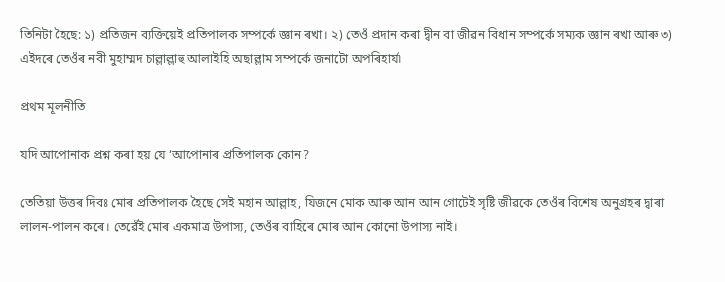তিনিটা হৈছে: ১) প্ৰতিজন ব্যক্তিয়েই প্ৰতিপালক সম্পৰ্কে জ্ঞান ৰখা। ২) তেওঁ প্ৰদান কৰা দ্বীন বা জীৱন বিধান সম্পৰ্কে সম্যক জ্ঞান ৰখা আৰু ৩) এইদৰে তেওঁৰ নবী মুহাম্মদ চাল্লাল্লাহু আলাইহি অছাল্লাম সম্পৰ্কে জনাটো অপৰিহাৰ্য৷

প্ৰথম মূলনীতি

যদি আপোনাক প্ৰশ্ন কৰা হয় যে ‘আপোনাৰ প্ৰতিপালক কোন?

তেতিয়া উত্তৰ দিবঃ মোৰ প্ৰতিপালক হৈছে সেই মহান আল্লাহ, যিজনে মোক আৰু আন আন গোটেই সৃষ্টি জীৱকে তেওঁৰ বিশেষ অনুগ্ৰহৰ দ্বাৰা লালন-পালন কৰে। তেৱেঁই মোৰ একমাত্ৰ উপাস্য, তেওঁৰ বাহিৰে মোৰ আন কোনো উপাস্য নাই।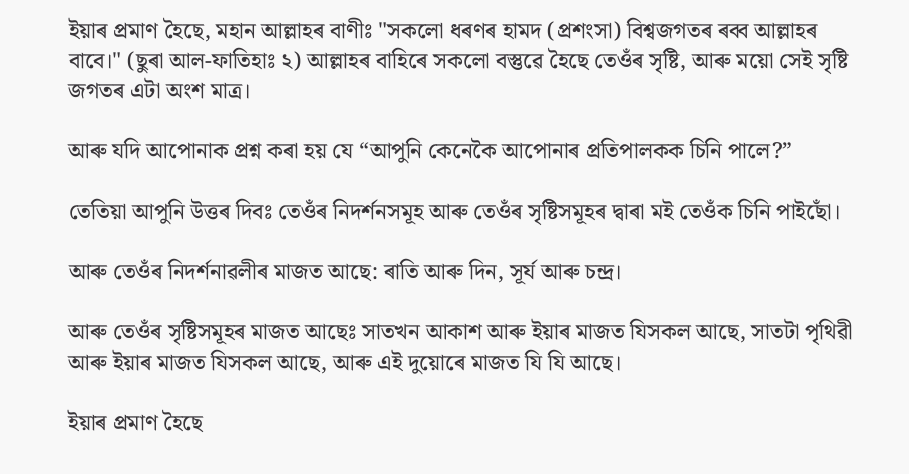ইয়াৰ প্ৰমাণ হৈছে, মহান আল্লাহৰ বাণীঃ "সকলো ধৰণৰ হামদ (প্ৰশংসা) বিশ্বজগতৰ ৰব্ব আল্লাহৰ বাবে।" (ছুৰা আল-ফাতিহাঃ ২) আল্লাহৰ বাহিৰে সকলো বস্তুৱে হৈছে তেওঁৰ সৃষ্টি, আৰু ময়ো সেই সৃষ্টি জগতৰ এটা অংশ মাত্ৰ।

আৰু যদি আপোনাক প্ৰশ্ন কৰা হয় যে “আপুনি কেনেকৈ আপোনাৰ প্ৰতিপালকক চিনি পালে?”

তেতিয়া আপুনি উত্তৰ দিবঃ তেওঁৰ নিদৰ্শনসমূহ আৰু তেওঁৰ সৃষ্টিসমূহৰ দ্বাৰা মই তেওঁক চিনি পাইছোঁ।

আৰু তেওঁৰ নিদৰ্শনাৱলীৰ মাজত আছে: ৰাতি আৰু দিন, সূৰ্য আৰু চন্দ্ৰ।

আৰু তেওঁৰ সৃষ্টিসমূহৰ মাজত আছেঃ সাতখন আকাশ আৰু ইয়াৰ মাজত যিসকল আছে, সাতটা পৃথিৱী আৰু ইয়াৰ মাজত যিসকল আছে, আৰু এই দুয়োৰে মাজত যি যি আছে।

ইয়াৰ প্ৰমাণ হৈছে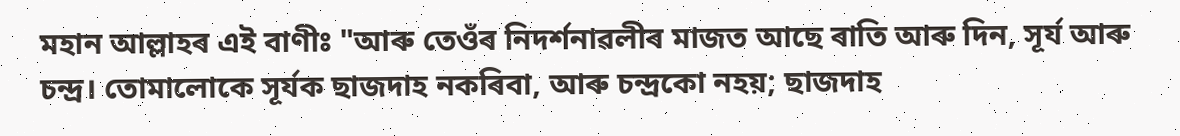মহান আল্লাহৰ এই বাণীঃ "আৰু তেওঁৰ নিদৰ্শনাৱলীৰ মাজত আছে ৰাতি আৰু দিন, সূৰ্য আৰু চন্দ্ৰ। তোমালোকে সূৰ্যক ছাজদাহ নকৰিবা, আৰু চন্দ্ৰকো নহয়; ছাজদাহ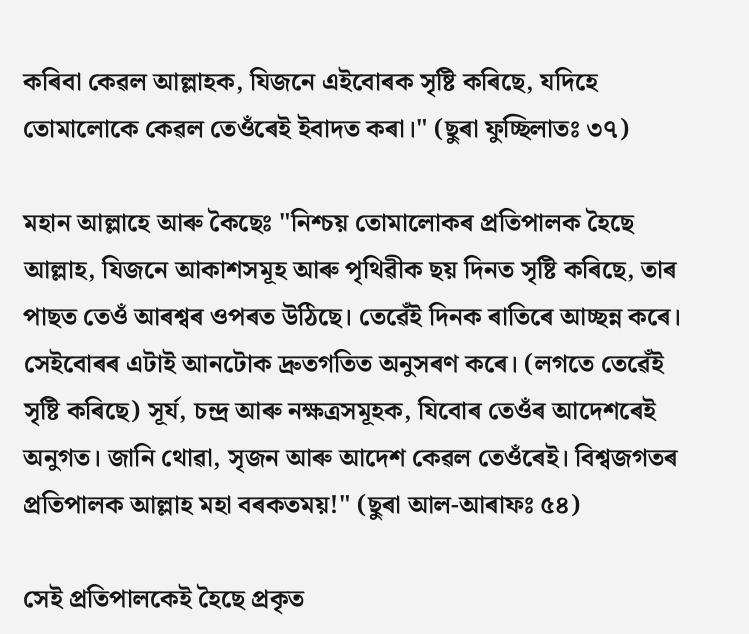কৰিবা কেৱল আল্লাহক, যিজনে এইবোৰক সৃষ্টি কৰিছে, যদিহে তোমালোকে কেৱল তেওঁৰেই ইবাদত কৰা।" (ছুৰা ফুচ্ছিলাতঃ ৩৭)

মহান আল্লাহে আৰু কৈছেঃ "নিশ্চয় তোমালোকৰ প্ৰতিপালক হৈছে আল্লাহ, যিজনে আকাশসমূহ আৰু পৃথিৱীক ছয় দিনত সৃষ্টি কৰিছে, তাৰ পাছত তেওঁ আৰশ্বৰ ওপৰত উঠিছে। তেৱেঁই দিনক ৰাতিৰে আচ্ছন্ন কৰে। সেইবোৰৰ এটাই আনটোক দ্ৰুতগতিত অনুসৰণ কৰে। (লগতে তেৱেঁই সৃষ্টি কৰিছে) সূৰ্য, চন্দ্ৰ আৰু নক্ষত্ৰসমূহক, যিবোৰ তেওঁৰ আদেশৰেই অনুগত। জানি থোৱা, সৃজন আৰু আদেশ কেৱল তেওঁৰেই। বিশ্বজগতৰ প্ৰতিপালক আল্লাহ মহা বৰকতময়!" (ছুৰা আল-আৰাফঃ ৫৪)

সেই প্ৰতিপালকেই হৈছে প্ৰকৃত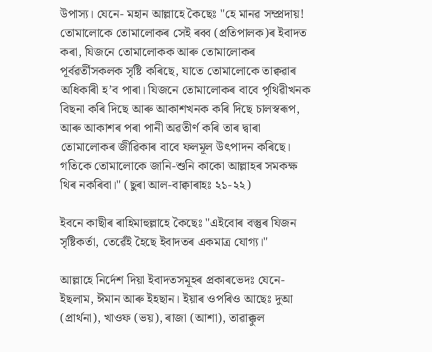উপাস্য। যেনে- মহান আল্লাহে কৈছেঃ "হে মানৱ সম্প্ৰদায়! তোমালোকে তোমালোকৰ সেই ৰব্ব (প্ৰতিপালক)ৰ ইবাদত কৰা, যিজনে তোমালোকক আৰু তোমালোকৰ পূৰ্বৱৰ্তীসকলক সৃষ্টি কৰিছে, যাতে তোমালোকে তাক্বৱাৰ অধিকাৰী হ’ব পাৰা। যিজনে তোমালোকৰ বাবে পৃথিৱীখনক বিছনা কৰি দিছে আৰু আকাশখনক কৰি দিছে চালস্বৰূপ, আৰু আকাশৰ পৰা পানী অৱতীৰ্ণ কৰি তাৰ দ্বাৰা তোমালোকৰ জীৱিকাৰ বাবে ফলমূল উৎপাদন কৰিছে। গতিকে তোমালোকে জানি-শুনি কাকো আল্লাহৰ সমকক্ষ থিৰ নকৰিবা।" (ছুৰা আল-বাক্বাৰাহঃ ২১-২২)

ইবনে কাছীৰ ৰাহিমাহুল্লাহে কৈছেঃ "এইবোৰ বস্তুৰ যিজন সৃষ্টিকৰ্তা, তেৱেঁই হৈছে ইবাদতৰ একমাত্ৰ যোগ্য।"

আল্লাহে নিৰ্দেশ দিয়া ইবাদতসমূহৰ প্ৰকাৰভেদঃ যেনে- ইছলাম, ঈমান আৰু ইহছান। ইয়াৰ ওপৰিও আছেঃ দুআ (প্ৰাৰ্থনা), খাওফ (ভয়), ৰাজা (আশা), তাৱাক্কুল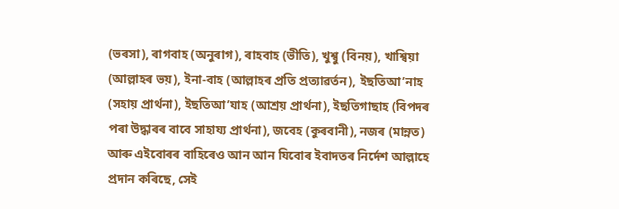(ভৰসা), ৰাগবাহ (অনুৰাগ), ৰাহবাহ (ভীতি), খুশ্বু (বিনয়), খাশ্বিয়া (আল্লাহৰ ভয়), ইনা-বাহ (আল্লাহৰ প্ৰতি প্ৰত্যাৱৰ্তন), ইছতিআ’নাহ (সহায় প্ৰাৰ্থনা), ইছতিআ’যাহ (আশ্ৰয় প্ৰাৰ্থনা), ইছতিগাছাহ (বিপদৰ পৰা উদ্ধাৰৰ বাবে সাহায্য প্ৰাৰ্থনা), জবেহ (কুৰবানী), নজৰ (মান্নত) আৰু এইবোৰৰ বাহিৰেও আন আন যিবোৰ ইবাদতৰ নিৰ্দেশ আল্লাহে প্ৰদান কৰিছে, সেই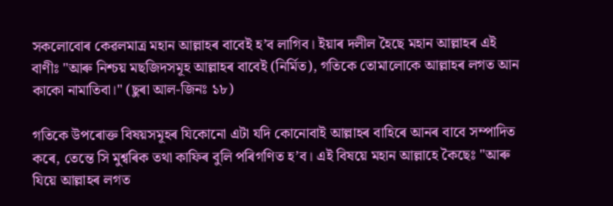সকলোবোৰ কেৱলমাত্ৰ মহান আল্লাহৰ বাবেই হ’ব লাগিব। ইয়াৰ দলীল হৈছে মহান আল্লাহৰ এই বাণীঃ "আৰু নিশ্চয় মছজিদসমূহ আল্লাহৰ বাবেই (নিৰ্মিত), গতিকে তোমালোকে আল্লাহৰ লগত আন কাকো নামাতিবা।" (ছুৰা আল-জিনঃ ১৮)

গতিকে উপৰোক্ত বিষয়সমূহৰ যিকোনো এটা যদি কোনোবাই আল্লাহৰ বাহিৰে আনৰ বাবে সম্পাদিত কৰে, তেন্তে সি মুশ্বৰিক তথা কাফিৰ বুলি পৰিগণিত হ’ব। এই বিষয়ে মহান আল্লাহে কৈছেঃ "আৰু যিয়ে আল্লাহৰ লগত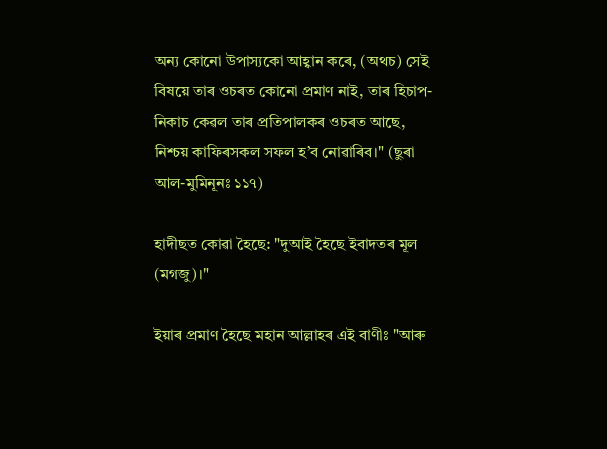অন্য কোনো উপাস্যকো আহ্বান কৰে, (অথচ) সেই বিষয়ে তাৰ ওচৰত কোনো প্ৰমাণ নাই, তাৰ হিচাপ-নিকাচ কেৱল তাৰ প্ৰতিপালকৰ ওচৰত আছে, নিশ্চয় কাফিৰসকল সফল হ’ব নোৱাৰিব।" (ছুৰা আল-মুমিনূনঃ ১১৭)

হাদীছত কোৱা হৈছে: "দুআই হৈছে ইবাদতৰ মূল (মগজু)।"

ইয়াৰ প্ৰমাণ হৈছে মহান আল্লাহৰ এই বাণীঃ "আৰু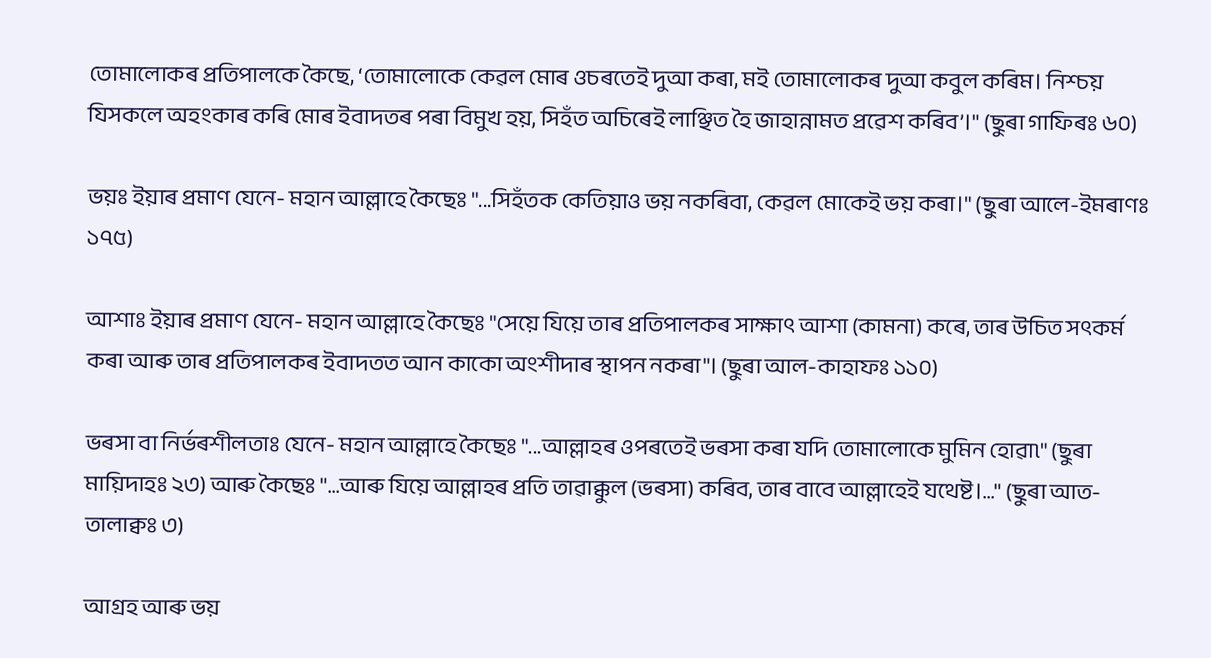তোমালোকৰ প্ৰতিপালকে কৈছে, ‘তোমালোকে কেৱল মোৰ ওচৰতেই দুআ কৰা, মই তোমালোকৰ দুআ কবুল কৰিম। নিশ্চয় যিসকলে অহংকাৰ কৰি মোৰ ইবাদতৰ পৰা বিমুখ হয়, সিহঁত অচিৰেই লাঞ্ছিত হৈ জাহান্নামত প্ৰৱেশ কৰিব’।" (ছুৰা গাফিৰঃ ৬০)

ভয়ঃ ইয়াৰ প্ৰমাণ যেনে- মহান আল্লাহে কৈছেঃ "...সিহঁতক কেতিয়াও ভয় নকৰিবা, কেৱল মোকেই ভয় কৰা।" (ছুৰা আলে-ইমৰাণঃ ১৭৫)

আশাঃ ইয়াৰ প্ৰমাণ যেনে- মহান আল্লাহে কৈছেঃ "সেয়ে যিয়ে তাৰ প্ৰতিপালকৰ সাক্ষাৎ আশা (কামনা) কৰে, তাৰ উচিত সৎকৰ্ম কৰা আৰু তাৰ প্ৰতিপালকৰ ইবাদতত আন কাকো অংশীদাৰ স্থাপন নকৰা"। (ছুৰা আল-কাহাফঃ ১১০)

ভৰসা বা নিৰ্ভৰশীলতাঃ যেনে- মহান আল্লাহে কৈছেঃ "...আল্লাহৰ ওপৰতেই ভৰসা কৰা যদি তোমালোকে মুমিন হোৱা৷" (ছুৰা মায়িদাহঃ ২৩) আৰু কৈছেঃ "...আৰু যিয়ে আল্লাহৰ প্ৰতি তাৱাক্কুল (ভৰসা) কৰিব, তাৰ বাবে আল্লাহেই যথেষ্ট।..." (ছুৰা আত-তালাক্বঃ ৩)

আগ্ৰহ আৰু ভয়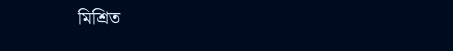মিশ্ৰিত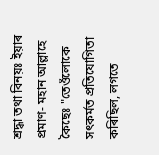শ্ৰদ্ধা তথা বিনয়ঃ ইয়াৰ প্ৰমাণ- মহান আল্লাহে কৈছেঃ "তেওঁলোকে সৎকৰ্মত প্ৰতিযোগিতা কৰিছিল, লগতে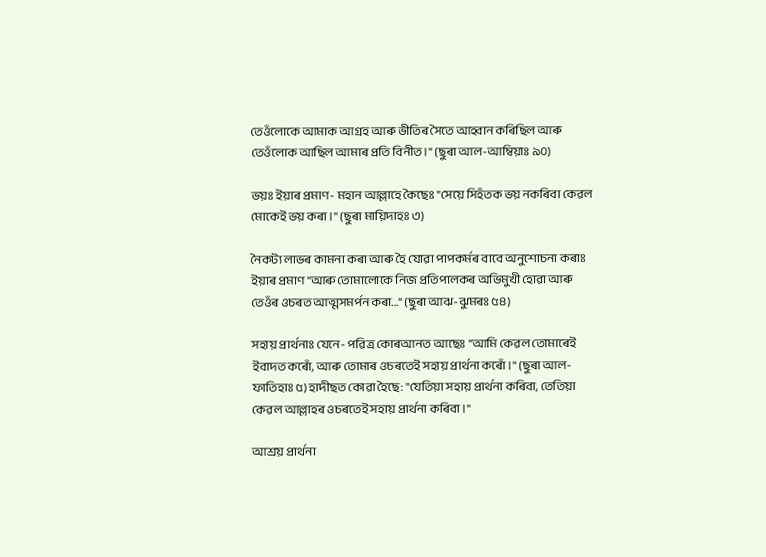তেওঁলোকে আমাক আগ্ৰহ আৰু ভীতিৰ সৈতে আহ্বান কৰিছিল আৰু তেওঁলোক আছিল আমাৰ প্ৰতি বিনীত।" (ছুৰা আল-আম্বিয়াঃ ৯০)

ভয়ঃ ইয়াৰ প্ৰমাণ- মহান আল্লাহে কৈছেঃ "সেয়ে সিহঁতক ভয় নকৰিবা কেৱল মোকেই ভয় কৰা।" (ছুৰা মায়িদাহঃ ৩)

নৈকট্য লাভৰ কামনা কৰা আৰু হৈ যোৱা পাপকৰ্মৰ বাবে অনুশোচনা কৰাঃ ইয়াৰ প্ৰমাণ "আৰু তোমালোকে নিজ প্ৰতিপালকৰ অভিমুখী হোৱা আৰু তেওঁৰ ওচৰত আত্মসমৰ্পন কৰা..." (ছুৰা আঝ-ঝুমৰঃ ৫৪)

সহায় প্ৰাৰ্থনাঃ যেনে- পৱিত্ৰ কোৰআনত আছেঃ "আমি কেৱল তোমাৰেই ইবাদত কৰোঁ, আৰু তোমাৰ ওচৰতেই সহায় প্ৰাৰ্থনা কৰোঁ।" (ছুৰা আল-ফাতিহাঃ ৫) হাদীছত কোৱা হৈছে: "যেতিয়া সহায় প্রার্থনা কৰিবা, তেতিয়া কেৱল আল্লাহৰ ওচৰতেই সহায় প্ৰাৰ্থনা কৰিবা।"

আশ্ৰয় প্ৰাৰ্থনা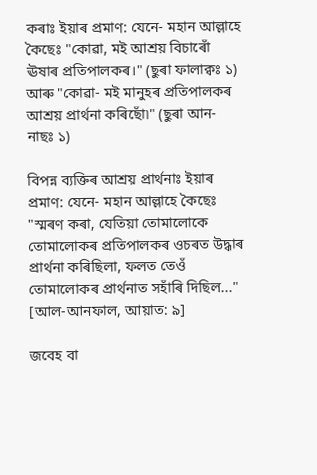কৰাঃ ইয়াৰ প্ৰমাণ: যেনে- মহান আল্লাহে কৈছেঃ "কোৱা, মই আশ্ৰয় বিচাৰোঁ ঊষাৰ প্ৰতিপালকৰ।" (ছুৰা ফালাক্বঃ ১) আৰু "কোৱা- মই মানুহৰ প্ৰতিপালকৰ আশ্ৰয় প্ৰাৰ্থনা কৰিছোঁ৷" (ছুৰা আন-নাছঃ ১)

বিপন্ন ব্যক্তিৰ আশ্ৰয় প্ৰাৰ্থনাঃ ইয়াৰ প্ৰমাণ: যেনে- মহান আল্লাহে কৈছেঃ "স্মৰণ কৰা, যেতিয়া তোমালোকে তোমালোকৰ প্ৰতিপালকৰ ওচৰত উদ্ধাৰ প্ৰাৰ্থনা কৰিছিলা, ফলত তেওঁ তোমালোকৰ প্ৰাৰ্থনাত সহাঁৰি দিছিল..." [আল-আনফাল, আয়াত: ৯]

জবেহ বা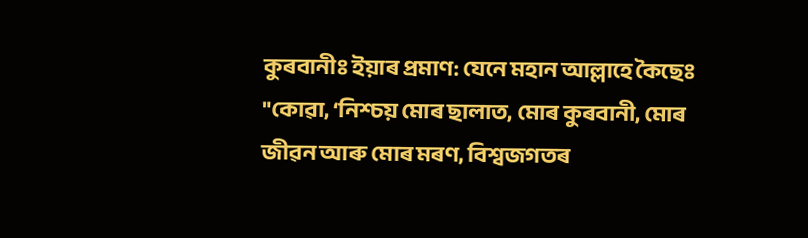কুৰবানীঃ ইয়াৰ প্ৰমাণ: যেনে মহান আল্লাহে কৈছেঃ "কোৱা, ‘নিশ্চয় মোৰ ছালাত, মোৰ কুৰবানী, মোৰ জীৱন আৰু মোৰ মৰণ, বিশ্বজগতৰ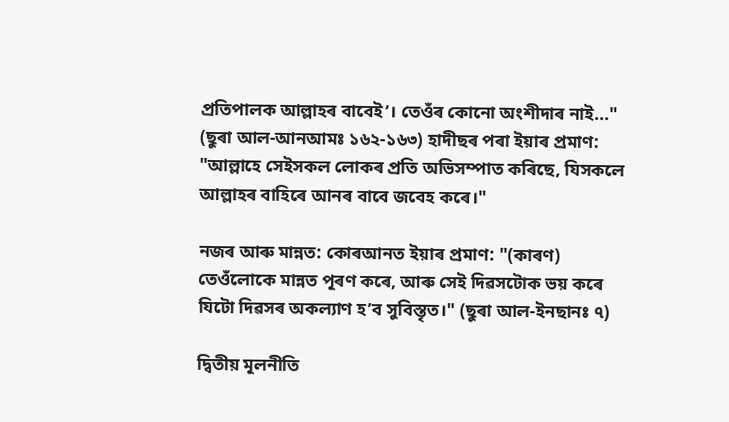প্ৰতিপালক আল্লাহৰ বাবেই’। তেওঁৰ কোনো অংশীদাৰ নাই..." (ছুৰা আল-আনআমঃ ১৬২-১৬৩) হাদীছৰ পৰা ইয়াৰ প্ৰমাণ: "আল্লাহে সেইসকল লোকৰ প্ৰতি অভিসম্পাত কৰিছে, যিসকলে আল্লাহৰ বাহিৰে আনৰ বাবে জবেহ কৰে।"

নজৰ আৰু মান্নত: কোৰআনত ইয়াৰ প্ৰমাণ: "(কাৰণ) তেওঁলোকে মান্নত পূৰণ কৰে, আৰু সেই দিৱসটোক ভয় কৰে যিটো দিৱসৰ অকল্যাণ হ’ব সুবিস্তৃত।" (ছুৰা আল-ইনছানঃ ৭)

দ্বিতীয় মূলনীতি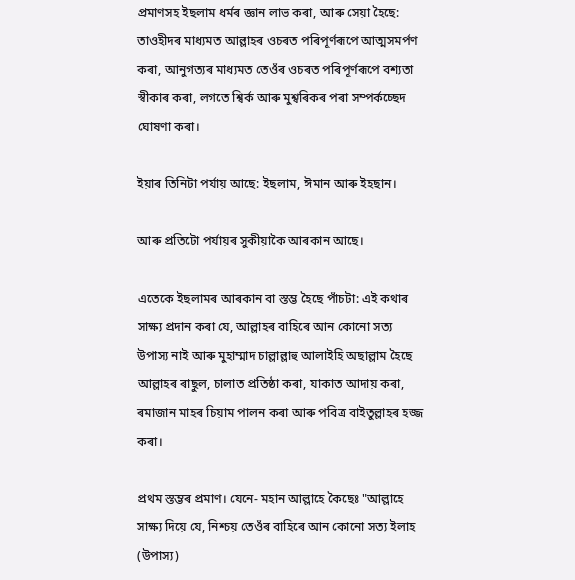প্ৰমাণসহ ইছলাম ধৰ্মৰ জ্ঞান লাভ কৰা, আৰু সেয়া হৈছে: তাওহীদৰ মাধ্যমত আল্লাহৰ ওচৰত পৰিপূৰ্ণৰূপে আত্মসমৰ্পণ কৰা, আনুগত্যৰ মাধ্যমত তেওঁৰ ওচৰত পৰিপূৰ্ণৰূপে বশ্যতা স্বীকাৰ কৰা, লগতে শ্বিৰ্ক আৰু মুশ্বৰিকৰ পৰা সম্পৰ্কচ্ছেদ ঘোষণা কৰা।

ইয়াৰ তিনিটা পৰ্যায় আছে: ইছলাম, ঈমান আৰু ইহছান।

আৰু প্ৰতিটো পৰ্যায়ৰ সুকীয়াকৈ আৰকান আছে।

এতেকে ইছলামৰ আৰকান বা স্তম্ভ হৈছে পাঁচটা: এই কথাৰ সাক্ষ্য প্ৰদান কৰা যে, আল্লাহৰ বাহিৰে আন কোনো সত্য উপাস্য নাই আৰু মুহাম্মাদ চাল্লাল্লাহু আলাইহি অছাল্লাম হৈছে আল্লাহৰ ৰাছুল, চালাত প্ৰতিষ্ঠা কৰা, যাকাত আদায় কৰা, ৰমাজান মাহৰ চিয়াম পালন কৰা আৰু পবিত্ৰ বাইতুল্লাহৰ হজ্জ কৰা।

প্ৰথম স্তম্ভৰ প্ৰমাণ। যেনে- মহান আল্লাহে কৈছেঃ "আল্লাহে সাক্ষ্য দিয়ে যে, নিশ্চয় তেওঁৰ বাহিৰে আন কোনো সত্য ইলাহ (উপাস্য)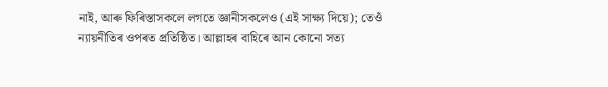নাই, আৰু ফিৰিস্তাসকলে লগতে জ্ঞানীসকলেও (এই সাক্ষ্য দিয়ে); তেওঁ ন্যায়নীতিৰ ওপৰত প্ৰতিষ্ঠিত। আল্লাহৰ বাহিৰে আন কোনো সত্য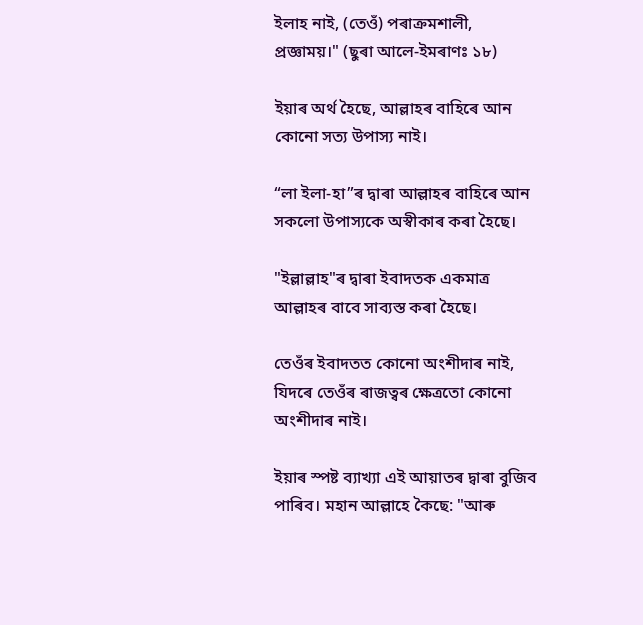ইলাহ নাই, (তেওঁ) পৰাক্ৰমশালী, প্ৰজ্ঞাময়।" (ছুৰা আলে-ইমৰাণঃ ১৮)

ইয়াৰ অৰ্থ হৈছে, আল্লাহৰ বাহিৰে আন কোনো সত্য উপাস্য নাই।

“লা ইলা-হা”ৰ দ্বাৰা আল্লাহৰ বাহিৰে আন সকলো উপাস্যকে অস্বীকাৰ কৰা হৈছে।

"ইল্লাল্লাহ"ৰ দ্বাৰা ইবাদতক একমাত্ৰ আল্লাহৰ বাবে সাব্যস্ত কৰা হৈছে।

তেওঁৰ ইবাদতত কোনো অংশীদাৰ নাই, যিদৰে তেওঁৰ ৰাজত্বৰ ক্ষেত্ৰতো কোনো অংশীদাৰ নাই।

ইয়াৰ স্পষ্ট ব্যাখ্যা এই আয়াতৰ দ্বাৰা বুজিব পাৰিব। মহান আল্লাহে কৈছে: "আৰু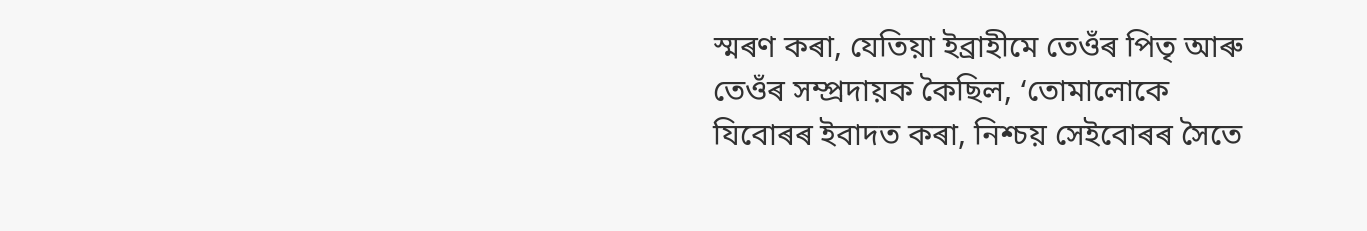স্মৰণ কৰা, যেতিয়া ইব্ৰাহীমে তেওঁৰ পিতৃ আৰু তেওঁৰ সম্প্ৰদায়ক কৈছিল, ‘তোমালোকে যিবোৰৰ ইবাদত কৰা, নিশ্চয় সেইবোৰৰ সৈতে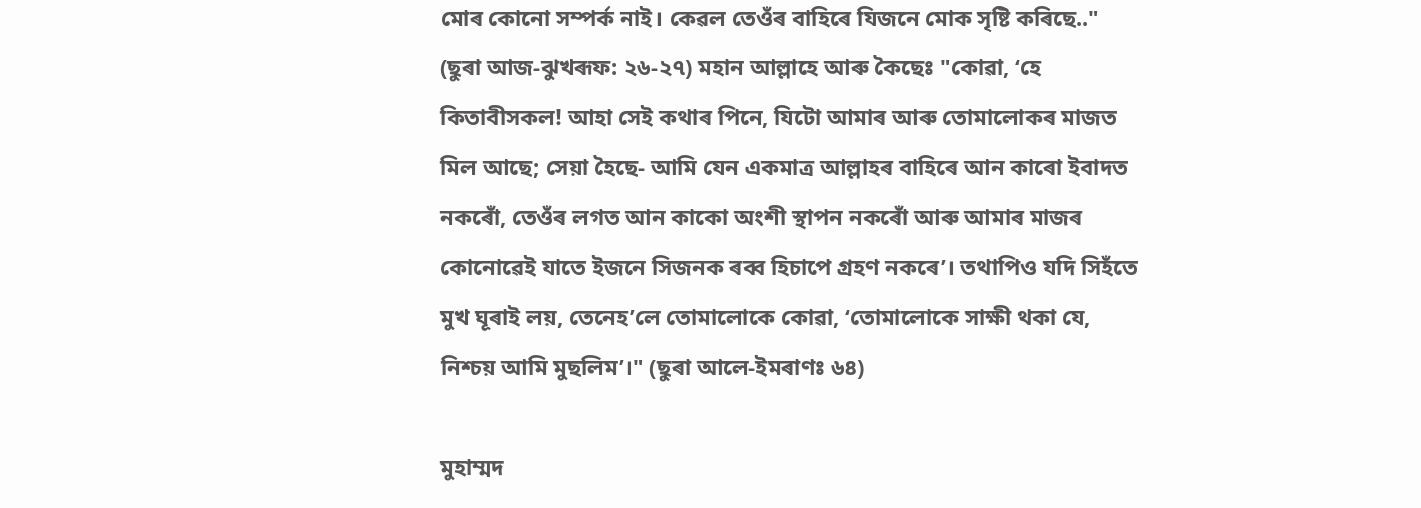মোৰ কোনো সম্পৰ্ক নাই। কেৱল তেওঁৰ বাহিৰে যিজনে মোক সৃষ্টি কৰিছে.." (ছুৰা আজ-ঝুখৰূফ: ২৬-২৭) মহান আল্লাহে আৰু কৈছেঃ "কোৱা, ‘হে কিতাবীসকল! আহা সেই কথাৰ পিনে, যিটো আমাৰ আৰু তোমালোকৰ মাজত মিল আছে; সেয়া হৈছে- আমি যেন একমাত্ৰ আল্লাহৰ বাহিৰে আন কাৰো ইবাদত নকৰোঁ, তেওঁৰ লগত আন কাকো অংশী স্থাপন নকৰোঁ আৰু আমাৰ মাজৰ কোনোৱেই যাতে ইজনে সিজনক ৰব্ব হিচাপে গ্ৰহণ নকৰে’। তথাপিও যদি সিহঁতে মুখ ঘূৰাই লয়, তেনেহ’লে তোমালোকে কোৱা, ‘তোমালোকে সাক্ষী থকা যে, নিশ্চয় আমি মুছলিম’।" (ছুৰা আলে-ইমৰাণঃ ৬৪)

মুহাম্মদ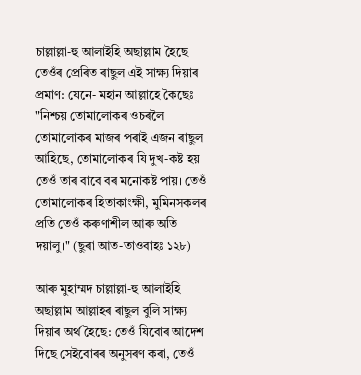চাল্লাল্লা-হু আলাইহি অছাল্লাম হৈছে তেওঁৰ প্ৰেৰিত ৰাছুল এই সাক্ষ্য দিয়াৰ প্ৰমাণ: যেনে- মহান আল্লাহে কৈছেঃ "নিশ্চয় তোমালোকৰ ওচৰলৈ তোমালোকৰ মাজৰ পৰাই এজন ৰাছুল আহিছে, তোমালোকৰ যি দুখ-কষ্ট হয় তেওঁ তাৰ বাবে বৰ মনোকষ্ট পায়। তেওঁ তোমালোকৰ হিতাকাংক্ষী, মুমিনসকলৰ প্ৰতি তেওঁ কৰুণাশীল আৰু অতি দয়ালু।" (ছুৰা আত-তাওবাহঃ ১২৮)

আৰু মুহাম্মদ চাল্লাল্লা-হু আলাইহি অছাল্লাম আল্লাহৰ ৰাছুল বুলি সাক্ষ্য দিয়াৰ অৰ্থ হৈছে: তেওঁ যিবোৰ আদেশ দিছে সেইবোৰৰ অনুসৰণ কৰা, তেওঁ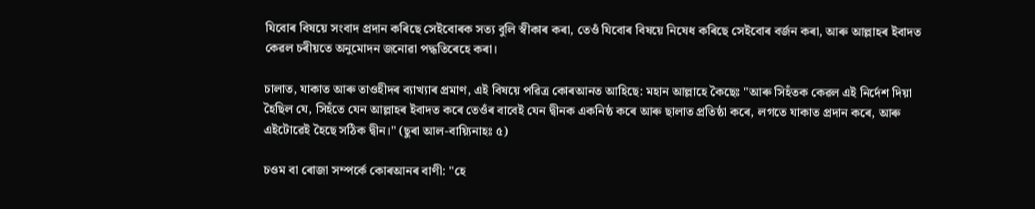যিবোৰ বিষয়ে সংবাদ প্ৰদান কৰিছে সেইবোৰক সত্য বুলি স্বীকাৰ কৰা, তেওঁ যিবোৰ বিষয়ে নিষেধ কৰিছে সেইবোৰ বৰ্জন কৰা, আৰু আল্লাহৰ ইবাদত কেৱল চৰীয়তে অনুমোদন জনোৱা পদ্ধতিৰেহে কৰা।

চালাত, যাকাত আৰু তাওহীদৰ ব্যাখ্যাৰ প্ৰমাণ, এই বিষয়ে পৱিত্ৰ কোৰআনত আহিছে: মহান আল্লাহে কৈছেঃ "আৰু সিহঁতক কেৱল এই নিৰ্দেশ দিয়া হৈছিল যে, সিহঁতে যেন আল্লাহৰ ইবাদত কৰে তেওঁৰ বাবেই যেন দ্বীনক একনিষ্ঠ কৰে আৰু ছালাত প্ৰতিষ্ঠা কৰে, লগতে যাকাত প্ৰদান কৰে, আৰু এইটোৱেই হৈছে সঠিক দ্বীন।" (ছুৰা আল-বায়্যিনাহঃ ৫)

চওম বা ৰোজা সম্পৰ্কে কোৰআনৰ বাণী: "হে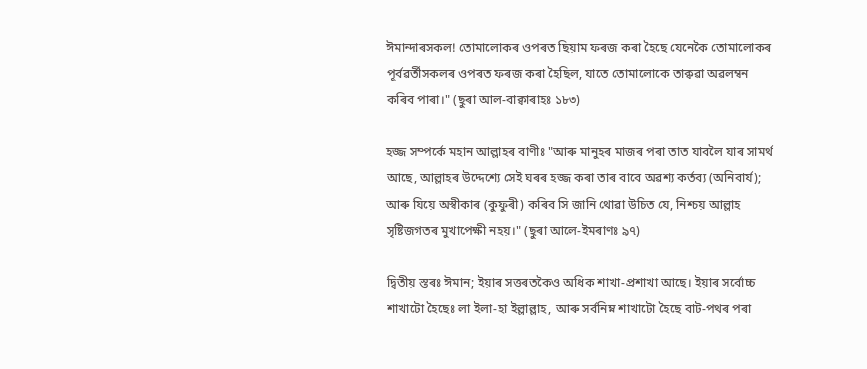ঈমান্দাৰসকল! তোমালোকৰ ওপৰত ছিয়াম ফৰজ কৰা হৈছে যেনেকৈ তোমালোকৰ পূৰ্বৱৰ্তীসকলৰ ওপৰত ফৰজ কৰা হৈছিল, যাতে তোমালোকে তাক্বৱা অৱলম্বন কৰিব পাৰা।" (ছুৰা আল-বাক্বাৰাহঃ ১৮৩)

হজ্জ সম্পৰ্কে মহান আল্লাহৰ বাণীঃ "আৰু মানুহৰ মাজৰ পৰা তাত যাবলৈ যাৰ সামৰ্থ আছে, আল্লাহৰ উদ্দেশ্যে সেই ঘৰৰ হজ্জ কৰা তাৰ বাবে অৱশ্য কৰ্তব্য (অনিবাৰ্য); আৰু যিয়ে অস্বীকাৰ (কুফুৰী) কৰিব সি জানি থোৱা উচিত যে, নিশ্চয় আল্লাহ সৃষ্টিজগতৰ মুখাপেক্ষী নহয়।" (ছুৰা আলে-ইমৰাণঃ ৯৭)

দ্বিতীয় স্তৰঃ ঈমান; ইয়াৰ সত্তৰতকৈও অধিক শাখা-প্ৰশাখা আছে। ইয়াৰ সৰ্বোচ্চ শাখাটো হৈছেঃ লা ইলা-হা ইল্লাল্লাহ, আৰু সৰ্বনিম্ন শাখাটো হৈছে বাট-পথৰ পৰা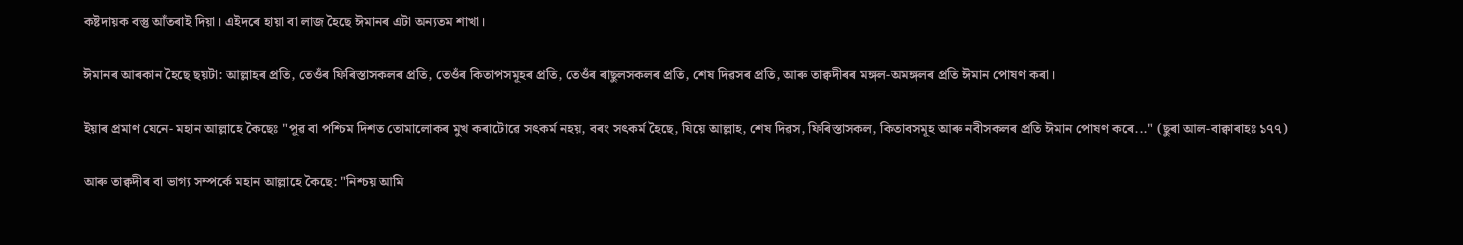কষ্টদায়ক বস্তু আঁতৰাই দিয়া। এইদৰে হায়া বা লাজ হৈছে ঈমানৰ এটা অন্যতম শাখা।

ঈমানৰ আৰকান হৈছে ছয়টা: আল্লাহৰ প্ৰতি, তেওঁৰ ফিৰিস্তাসকলৰ প্ৰতি, তেওঁৰ কিতাপসমূহৰ প্ৰতি, তেওঁৰ ৰাছুলসকলৰ প্ৰতি, শেষ দিৱসৰ প্ৰতি, আৰু তাক্বদীৰৰ মঙ্গল-অমঙ্গলৰ প্ৰতি ঈমান পোষণ কৰা।

ইয়াৰ প্ৰমাণ যেনে- মহান আল্লাহে কৈছেঃ "পূৱ বা পশ্চিম দিশত তোমালোকৰ মুখ কৰাটোৱে সৎকৰ্ম নহয়, বৰং সৎকৰ্ম হৈছে, যিয়ে আল্লাহ, শেষ দিৱস, ফিৰিস্তাসকল, কিতাবসমূহ আৰু নবীসকলৰ প্ৰতি ঈমান পোষণ কৰে..." (ছুৰা আল-বাক্বাৰাহঃ ১৭৭)

আৰু তাক্বদীৰ বা ভাগ্য সম্পৰ্কে মহান আল্লাহে কৈছে: "নিশ্চয় আমি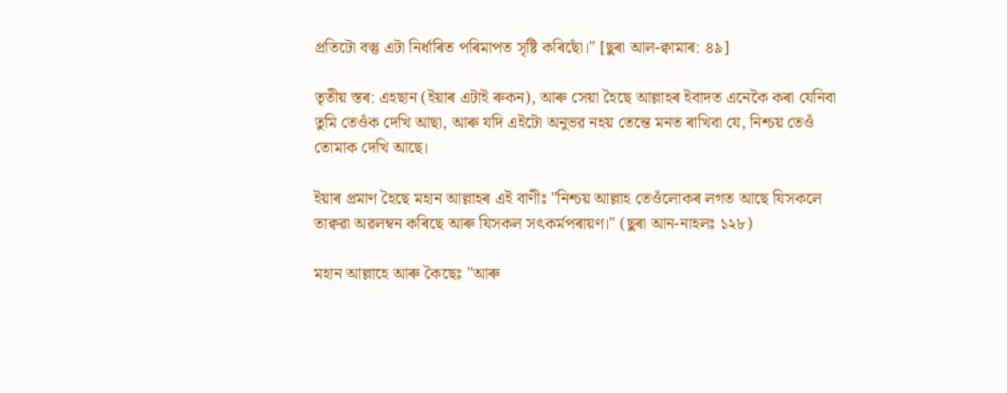প্ৰতিটো বস্তু এটা নিৰ্ধাৰিত পৰিমাপত সৃষ্টি কৰিছোঁ।" [ছুৰা আল-ক্বামাৰ: ৪৯]

তৃতীয় স্তৰ: এহছান (ইয়াৰ এটাই ৰুকন), আৰু সেয়া হৈছে আল্লাহৰ ইবাদত এনেকৈ কৰা যেনিবা তুমি তেওঁক দেখি আছা, আৰু যদি এইটো অনুভৱ নহয় তেন্তে মনত ৰাখিবা যে, নিশ্চয় তেওঁ তোমাক দেখি আছে।

ইয়াৰ প্ৰমাণ হৈছে মহান আল্লাহৰ এই বাণীঃ "নিশ্চয় আল্লাহ তেওঁলোকৰ লগত আছে যিসকলে তাক্বৱা অৱলম্বন কৰিছে আৰু যিসকল সৎকৰ্মপৰায়ণ।" (ছুৰা আন-নাহলঃ ১২৮)

মহান আল্লাহে আৰু কৈছেঃ "আৰু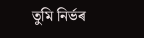তুমি নিৰ্ভৰ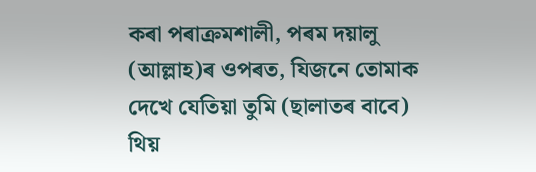কৰা পৰাক্ৰমশালী, পৰম দয়ালু (আল্লাহ)ৰ ওপৰত, যিজনে তোমাক দেখে যেতিয়া তুমি (ছালাতৰ বাবে) থিয়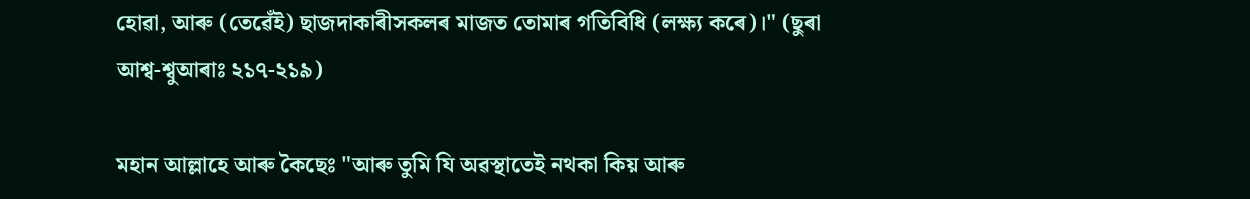হোৱা, আৰু (তেৱেঁই) ছাজদাকাৰীসকলৰ মাজত তোমাৰ গতিবিধি (লক্ষ্য কৰে)।" (ছুৰা আশ্ব-শ্বুআৰাঃ ২১৭-২১৯)

মহান আল্লাহে আৰু কৈছেঃ "আৰু তুমি যি অৱস্থাতেই নথকা কিয় আৰু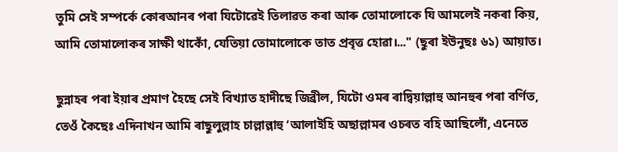তুমি সেই সম্পৰ্কে কোৰআনৰ পৰা যিটোৱেই তিলাৱত কৰা আৰু তোমালোকে যি আমলেই নকৰা কিয়, আমি তোমালোকৰ সাক্ষী থাকোঁ, যেতিয়া তোমালোকে তাত প্ৰবৃত্ত হোৱা।..." (ছুৰা ইউনুছঃ ৬১) আয়াত।

ছুন্নাহৰ পৰা ইয়াৰ প্ৰমাণ হৈছে সেই বিখ্যাত হাদীছে জিব্ৰীল, যিটো ওমৰ ৰাদ্বিয়াল্লাহু আনহুৰ পৰা বৰ্ণিত, তেওঁ কৈছেঃ এদিনাখন আমি ৰাছুলুল্লাহ চাল্লাল্লাহু ‘আলাইহি অছাল্লামৰ ওচৰত বহি আছিলোঁ, এনেতে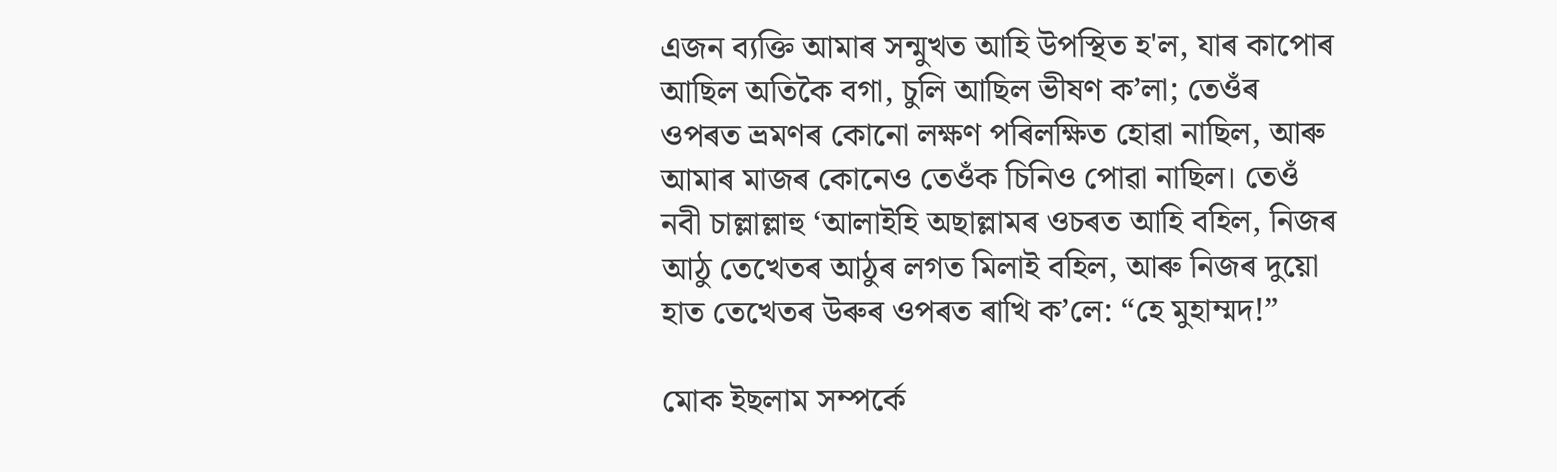এজন ব্যক্তি আমাৰ সন্মুখত আহি উপস্থিত হ'ল, যাৰ কাপোৰ আছিল অতিকৈ বগা, চুলি আছিল ভীষণ ক’লা; তেওঁৰ ওপৰত ভ্ৰমণৰ কোনো লক্ষণ পৰিলক্ষিত হোৱা নাছিল, আৰু আমাৰ মাজৰ কোনেও তেওঁক চিনিও পোৱা নাছিল। তেওঁ নবী চাল্লাল্লাহু ‘আলাইহি অছাল্লামৰ ওচৰত আহি বহিল, নিজৰ আঠু তেখেতৰ আঠুৰ লগত মিলাই বহিল, আৰু নিজৰ দুয়ো হাত তেখেতৰ উৰুৰ ওপৰত ৰাখি ক’লে: “হে মুহাম্মদ!”

মোক ইছলাম সম্পৰ্কে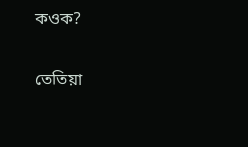কওক?

তেতিয়া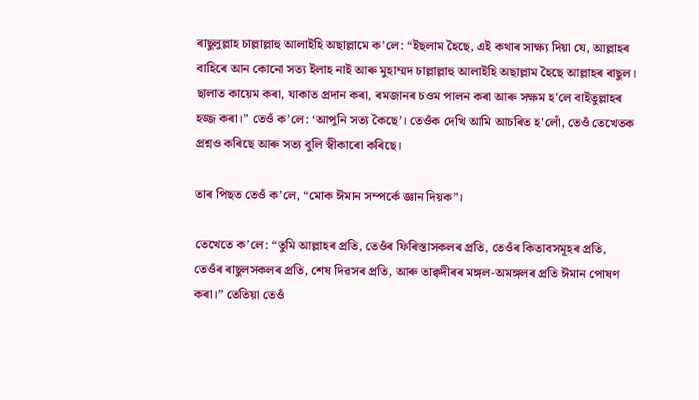ৰাছুলুল্লাহ চাল্লাল্লাহু আলাইহি অছাল্লামে ক’লে: “ইছলাম হৈছে, এই কথাৰ সাক্ষ্য দিয়া যে, আল্লাহৰ বাহিৰে আন কোনো সত্য ইলাহ নাই আৰু মুহাম্মদ চাল্লাল্লাহু আলাইহি অছাল্লাম হৈছে আল্লাহৰ ৰাছুল। ছালাত কায়েম কৰা, যাকাত প্ৰদান কৰা, ৰমজানৰ চওম পালন কৰা আৰু সক্ষম হ'লে বাইতুল্লাহৰ হজ্জ কৰা।” তেওঁ ক’লে: ‘আপুনি সত্য কৈছে’। তেওঁক দেখি আমি আচৰিত হ'লোঁ, তেওঁ তেখেতক প্ৰশ্নও কৰিছে আৰু সত্য বুলি স্বীকাৰো কৰিছে।

তাৰ পিছত তেওঁ ক’লে, “মোক ঈমান সম্পৰ্কে জ্ঞান দিয়ক”।

তেখেতে ক’লে: “তুমি আল্লাহৰ প্ৰতি, তেওঁৰ ফিৰিস্তাসকলৰ প্ৰতি, তেওঁৰ কিতাবসমূহৰ প্ৰতি, তেওঁৰ ৰাছুলসকলৰ প্ৰতি, শেষ দিৱসৰ প্ৰতি, আৰু তাক্বদীৰৰ মঙ্গল-অমঙ্গলৰ প্ৰতি ঈমান পোষণ কৰা।” তেতিয়া তেওঁ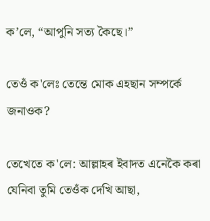ক’লে, “আপুনি সত্য কৈছে।”

তেওঁ ক'লেঃ তেন্তে মোক এহছান সম্পৰ্কে জনাওক?

তেখেতে ক'লে: আল্লাহৰ ইবাদত এনেকৈ কৰা যেনিবা তুমি তেওঁক দেখি আছা,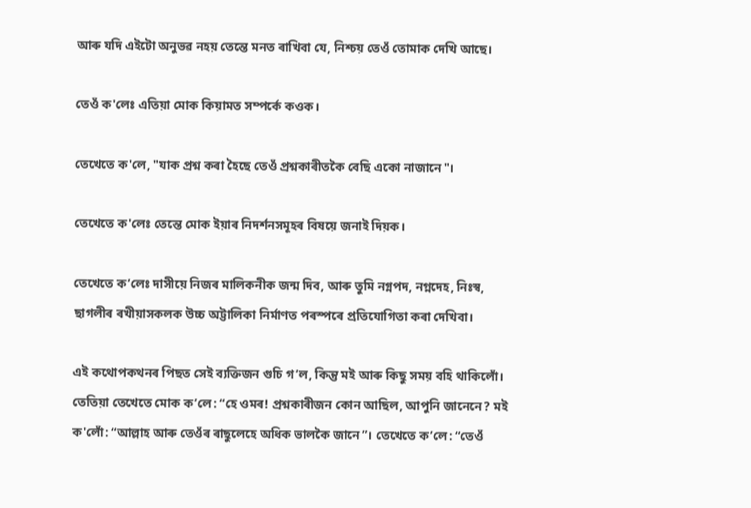আৰু যদি এইটো অনুভৱ নহয় তেন্তে মনত ৰাখিবা যে, নিশ্চয় তেওঁ তোমাক দেখি আছে।

তেওঁ ক'লেঃ এতিয়া মোক কিয়ামত সম্পৰ্কে কওক।

তেখেতে ক'লে, "যাক প্ৰশ্ন কৰা হৈছে তেওঁ প্ৰশ্নকাৰীতকৈ বেছি একো নাজানে"।

তেখেতে ক'লেঃ তেন্তে মোক ইয়াৰ নিদৰ্শনসমূহৰ বিষয়ে জনাই দিয়ক।

তেখেতে ক’লেঃ দাসীয়ে নিজৰ মালিকনীক জন্ম দিব, আৰু তুমি নগ্নপদ, নগ্নদেহ, নিঃস্ব, ছাগলীৰ ৰখীয়াসকলক উচ্চ অট্টালিকা নিৰ্মাণত পৰস্পৰে প্ৰতিযোগিতা কৰা দেখিবা।

এই কথোপকথনৰ পিছত সেই ব্যক্তিজন গুচি গ’ল, কিন্তু মই আৰু কিছু সময় বহি থাকিলোঁ। তেতিয়া তেখেতে মোক ক’লে: “হে ওমৰ! প্ৰশ্নকাৰীজন কোন আছিল, আপুনি জানেনে? মই ক'লোঁ: “আল্লাহ আৰু তেওঁৰ ৰাছুলেহে অধিক ভালকৈ জানে”। তেখেতে ক’লে: “তেওঁ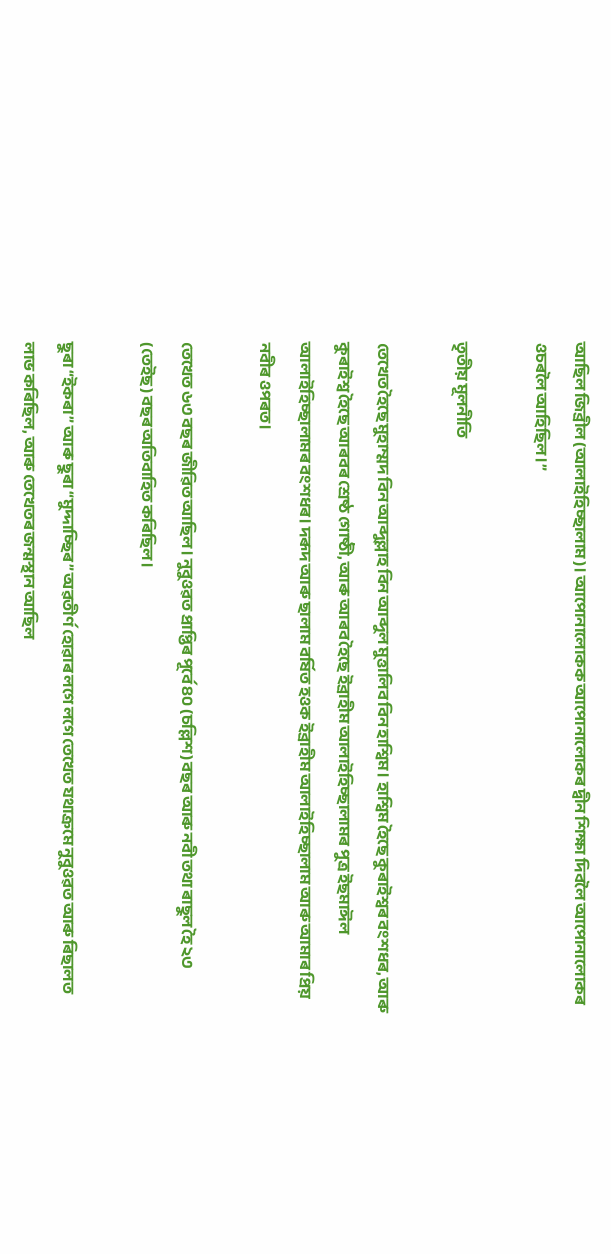আছিল জিব্ৰীল (আলাইহিচ্ছালাম)। আপোনালোকক আপোনালোকৰ দ্বীন শিক্ষা দিবলৈ আপোনালোকৰ ওচৰলৈ আহিছিল।”

তৃতীয় মূলনীতি

তেখেত হৈছে মুহাম্মদ বিন আব্দুল্লাহ বিন আব্দুল মুত্তালিব বিন হাশ্বিম। হাশ্বিম হৈছে কুৰাইশ্বৰ বংশধৰ, আৰু কুৰাইশ্ব হৈছে আৰবৰ শ্ৰেষ্ঠ গোষ্ঠী, আৰু আৰব হৈছে ইব্ৰাহীম আলাইহিচ্ছালামৰ পুত্ৰ ইছমাঈল আলাইহিচ্ছালামৰ বংশধৰ। দৰূদ আৰু ছালাম বৰ্ষিত হওক ইব্ৰাহীম আলাইহিচ্ছালাম আৰু আমাৰ প্ৰিয় নবীৰ ওপৰত।

তেখেত ৬৩ বছৰ জীৱিত আছিল। নুবুওৱত প্ৰাপ্তিৰ পূৰ্বে ৪০ (চল্লিশ) বছৰ আৰু নবী তথা ৰাছুল হৈ ২৩ (তেইছ) বছৰ অতিবাহিত কৰিছিল।

ছুৰা “ইকৰা” আৰু ছুৰা “মুদ্দাচ্ছিৰ” অৱতীৰ্ণ হোৱাৰ লগে লগে তেখেত যথাক্ৰমে নুবুওৱত আৰু ৰিছালত লাভ কৰিছিল, আৰু তেখেতৰ জন্মস্থান আছিল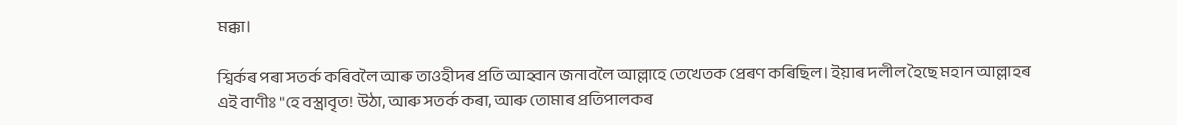মক্কা।

শ্বির্কৰ পৰা সতৰ্ক কৰিবলৈ আৰু তাওহীদৰ প্ৰতি আহ্বান জনাবলৈ আল্লাহে তেখেতক প্ৰেৰণ কৰিছিল। ইয়াৰ দলীল হৈছে মহান আল্লাহৰ এই বাণীঃ "হে বস্ত্ৰাবৃত! উঠা, আৰু সতৰ্ক কৰা, আৰু তোমাৰ প্ৰতিপালকৰ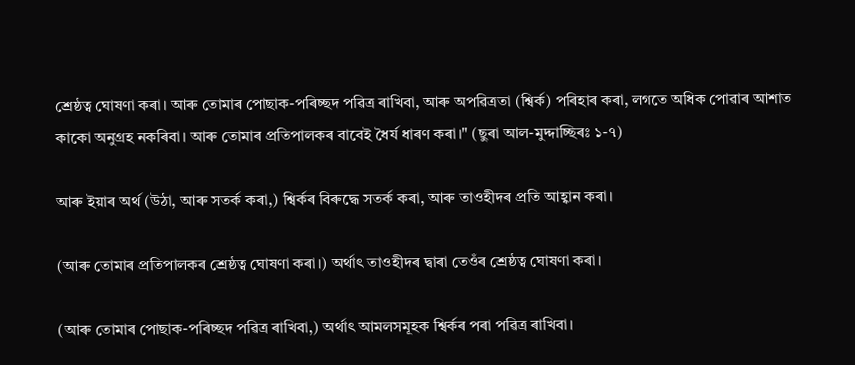শ্ৰেষ্ঠত্ব ঘোষণা কৰা। আৰু তোমাৰ পোছাক-পৰিচ্ছদ পৱিত্ৰ ৰাখিবা, আৰু অপৱিত্ৰতা (শ্বিৰ্ক) পৰিহাৰ কৰা, লগতে অধিক পোৱাৰ আশাত কাকো অনুগ্ৰহ নকৰিবা। আৰু তোমাৰ প্ৰতিপালকৰ বাবেই ধৈৰ্য ধাৰণ কৰা।" (ছুৰা আল-মুদ্দাচ্ছিৰঃ ১-৭)

আৰু ইয়াৰ অৰ্থ (উঠা, আৰু সতৰ্ক কৰা,) শ্বিৰ্কৰ বিৰুদ্ধে সতৰ্ক কৰা, আৰু তাওহীদৰ প্ৰতি আহ্বান কৰা।

(আৰু তোমাৰ প্ৰতিপালকৰ শ্ৰেষ্ঠত্ব ঘোষণা কৰা।) অৰ্থাৎ তাওহীদৰ দ্বাৰা তেওঁৰ শ্ৰেষ্ঠত্ব ঘোষণা কৰা।

(আৰু তোমাৰ পোছাক-পৰিচ্ছদ পৱিত্ৰ ৰাখিবা,) অৰ্থাৎ আমলসমূহক শ্বিৰ্কৰ পৰা পৱিত্ৰ ৰাখিবা।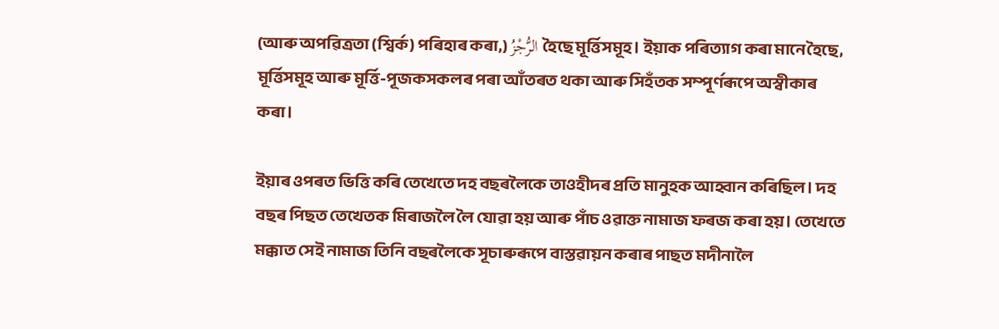(আৰু অপৱিত্ৰতা (শ্বিৰ্ক) পৰিহাৰ কৰা,) الرُّجْزُ হৈছে মূৰ্ত্তিসমূহ। ইয়াক পৰিত্যাগ কৰা মানে হৈছে, মূৰ্ত্তিসমূহ আৰু মূৰ্ত্তি-পূজকসকলৰ পৰা আঁতৰত থকা আৰু সিহঁতক সম্পূৰ্ণৰূপে অস্বীকাৰ কৰা।

ইয়াৰ ওপৰত ভিত্তি কৰি তেখেতে দহ বছৰলৈকে তাওহীদৰ প্ৰতি মানুহক আহ্বান কৰিছিল। দহ বছৰ পিছত তেখেতক মিৰাজলৈ লৈ যোৱা হয় আৰু পাঁচ ওৱাক্ত নামাজ ফৰজ কৰা হয়। তেখেতে মক্কাত সেই নামাজ তিনি বছৰলৈকে সূচাৰুৰূপে বাস্তৱায়ন কৰাৰ পাছত মদীনালৈ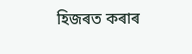হিজৰত কৰাৰ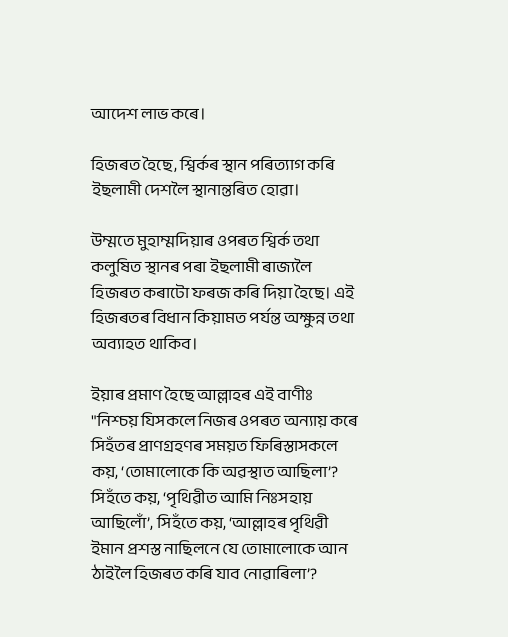আদেশ লাভ কৰে।

হিজৰত হৈছে, শ্বিৰ্কৰ স্থান পৰিত্যাগ কৰি ইছলামী দেশলৈ স্থানান্তৰিত হোৱা।

উম্মতে মুহাম্মদিয়াৰ ওপৰত শ্বিৰ্ক তথা কলুষিত স্থানৰ পৰা ইছলামী ৰাজ্যলৈ হিজৰত কৰাটো ফৰজ কৰি দিয়া হৈছে। এই হিজৰতৰ বিধান কিয়ামত পৰ্যন্ত অক্ষুন্ন তথা অব্যাহত থাকিব।

ইয়াৰ প্ৰমাণ হৈছে আল্লাহৰ এই বাণীঃ "নিশ্চয় যিসকলে নিজৰ ওপৰত অন্যায় কৰে সিহঁতৰ প্ৰাণগ্ৰহণৰ সময়ত ফিৰিস্তাসকলে কয়, ‘তোমালোকে কি অৱস্থাত আছিলা’? সিহঁতে কয়, ‘পৃথিৱীত আমি নিঃসহায় আছিলোঁ’, সিহঁতে কয়, ‘আল্লাহৰ পৃথিৱী ইমান প্ৰশস্ত নাছিলনে যে তোমালোকে আন ঠাইলৈ হিজৰত কৰি যাব নোৱাৰিলা’?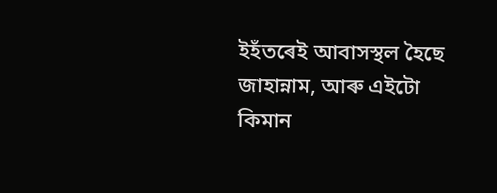ইহঁতৰেই আবাসস্থল হৈছে জাহান্নাম, আৰু এইটো কিমান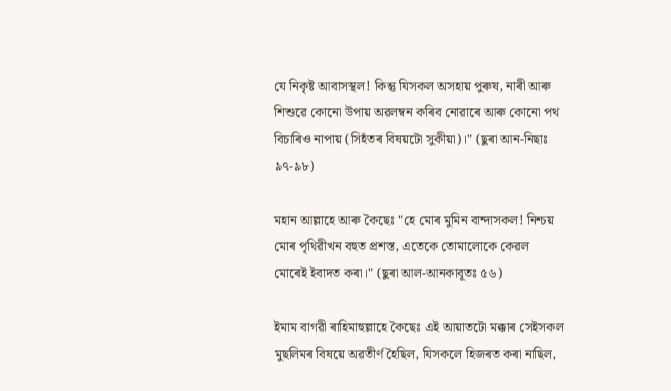যে নিকৃষ্ট আবাসস্থল! কিন্তু যিসকল অসহায় পুৰুষ, নাৰী আৰু শিশুৱে কোনো উপায় অৱলম্বন কৰিব নোৱাৰে আৰু কোনো পথ বিচাৰিও নাপায় (সিহঁতৰ বিষয়টো সুকীয়া)।" (ছুৰা আন-নিছাঃ ৯৭-৯৮)

মহান আল্লাহে আৰু কৈছেঃ "হে মোৰ মুমিন বান্দাসকল! নিশ্চয় মোৰ পৃথিৱীখন বহুত প্ৰশস্ত, এতেকে তোমালোকে কেৱল মোৰেই ইবাদত কৰা।" (ছুৰা আল-আনকাবূতঃ ৫৬)

ইমাম বাগৱী ৰাহিমাহুল্লাহে কৈছেঃ এই আয়াতটো মক্কাৰ সেইসকল মুছলিমৰ বিষয়ে অৱতীৰ্ণ হৈছিল, যিসকলে হিজৰত কৰা নাছিল,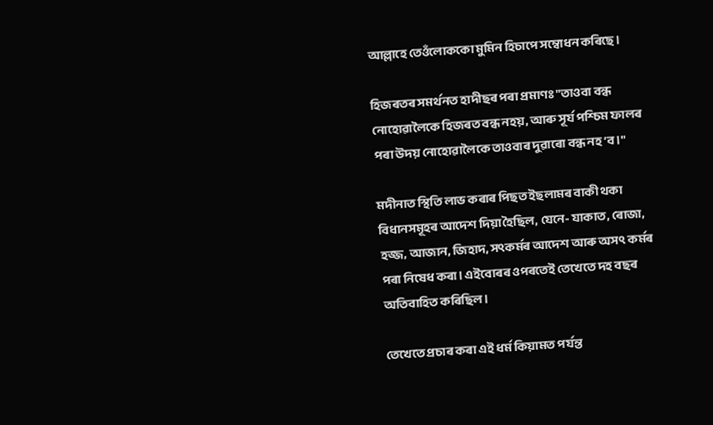আল্লাহে তেওঁলোককো মুমিন হিচাপে সম্বোধন কৰিছে।

হিজৰতৰ সমৰ্থনত হাদীছৰ পৰা প্ৰমাণঃ "তাওবা বন্ধ নোহোৱালৈকে হিজৰত বন্ধ নহয়, আৰু সূৰ্য পশ্চিম ফালৰ পৰা উদয় নোহোৱালৈকে তাওবাৰ দুৱাৰো বন্ধ নহ’ব।"

মদীনাত স্থিতি লাভ কৰাৰ পিছত ইছলামৰ বাকী থকা বিধানসমূহৰ আদেশ দিয়া হৈছিল, যেনে- যাকাত, ৰোজা, হজ্জ, আজান, জিহাদ, সৎকৰ্মৰ আদেশ আৰু অসৎ কৰ্মৰ পৰা নিষেধ কৰা। এইবোৰৰ ওপৰতেই তেখেতে দহ বছৰ অতিবাহিত কৰিছিল।

তেখেতে প্ৰচাৰ কৰা এই ধৰ্ম কিয়ামত পৰ্যন্ত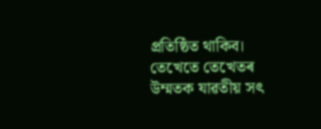প্ৰতিষ্ঠিত থাকিব। তেখেতে তেখেতৰ উম্মতক যাৱতীয় সৎ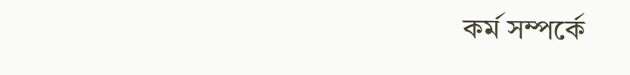কৰ্ম সম্পৰ্কে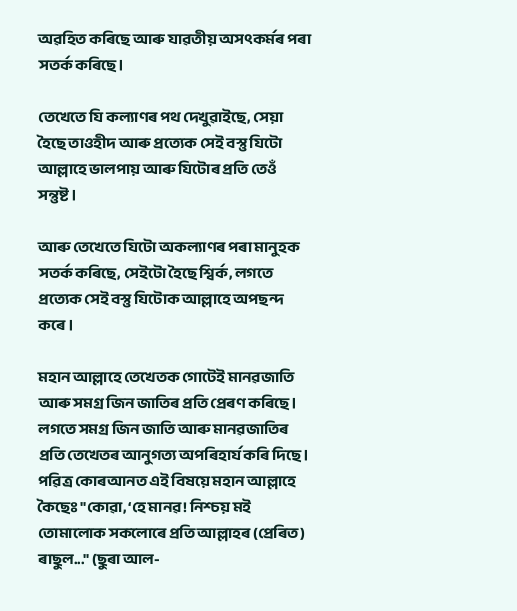অৱহিত কৰিছে আৰু যাৱতীয় অসৎকৰ্মৰ পৰা সতৰ্ক কৰিছে।

তেখেতে যি কল্যাণৰ পথ দেখুৱাইছে, সেয়া হৈছে তাওহীদ আৰু প্ৰত্যেক সেই বস্তু যিটো আল্লাহে ভালপায় আৰু যিটোৰ প্ৰতি তেওঁ সন্তুষ্ট।

আৰু তেখেতে যিটো অকল্যাণৰ পৰা মানুহক সতৰ্ক কৰিছে, সেইটো হৈছে শ্বিৰ্ক, লগতে প্ৰত্যেক সেই বস্তু যিটোক আল্লাহে অপছন্দ কৰে।

মহান আল্লাহে তেখেতক গোটেই মানৱজাতি আৰু সমগ্ৰ জিন জাতিৰ প্ৰতি প্ৰেৰণ কৰিছে। লগতে সমগ্ৰ জিন জাতি আৰু মানৱজাতিৰ প্ৰতি তেখেতৰ আনুগত্য অপৰিহাৰ্য কৰি দিছে। পৱিত্ৰ কোৰআনত এই বিষয়ে মহান আল্লাহে কৈছেঃ "কোৱা, ‘হে মানৱ! নিশ্চয় মই তোমালোক সকলোৰে প্ৰতি আল্লাহৰ (প্ৰেৰিত) ৰাছুল..." (ছুৰা আল-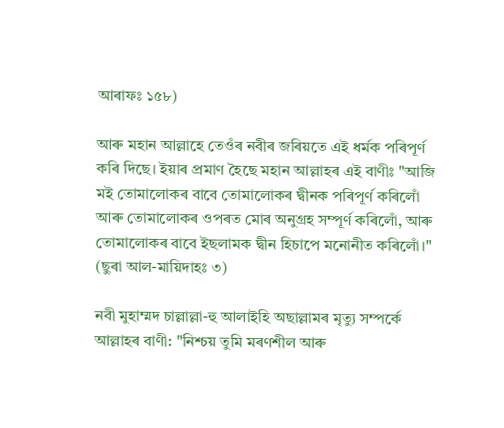আৰাফঃ ১৫৮)

আৰু মহান আল্লাহে তেওঁৰ নবীৰ জৰিয়তে এই ধৰ্মক পৰিপূৰ্ণ কৰি দিছে। ইয়াৰ প্ৰমাণ হৈছে মহান আল্লাহৰ এই বাণীঃ "আজি মই তোমালোকৰ বাবে তোমালোকৰ দ্বীনক পৰিপূৰ্ণ কৰিলোঁ আৰু তোমালোকৰ ওপৰত মোৰ অনুগ্ৰহ সম্পূৰ্ণ কৰিলোঁ, আৰু তোমালোকৰ বাবে ইছলামক দ্বীন হিচাপে মনোনীত কৰিলোঁ।" (ছুৰা আল-মায়িদাহঃ ৩)

নবী মুহাম্মদ চাল্লাল্লা-হু আলাইহি অছাল্লামৰ মৃত্যু সম্পৰ্কে আল্লাহৰ বাণী: "নিশ্চয় তুমি মৰণশীল আৰু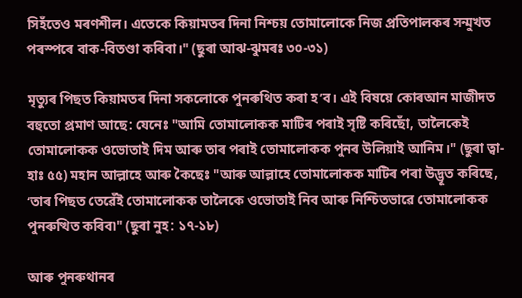সিহঁতেও মৰণশীল। এতেকে কিয়ামতৰ দিনা নিশ্চয় তোমালোকে নিজ প্ৰতিপালকৰ সন্মুখত পৰস্পৰে বাক-বিতণ্ডা কৰিবা।" (ছুৰা আঝ-ঝুমৰঃ ৩০-৩১)

মৃত্যুৰ পিছত কিয়ামতৰ দিনা সকলোকে পুনৰুথিত কৰা হ’ব। এই বিষয়ে কোৰআন মাজীদত বহুতো প্ৰমাণ আছে: যেনেঃ "আমি তোমালোকক মাটিৰ পৰাই সৃষ্টি কৰিছোঁ, তালৈকেই তোমালোকক ওভোতাই দিম আৰু তাৰ পৰাই তোমালোকক পুনৰ উলিয়াই আনিম।" (ছুৰা ত্বা-হাঃ ৫৫) মহান আল্লাহে আৰু কৈছেঃ "আৰু আল্লাহে তোমালোকক মাটিৰ পৰা উদ্ভূত কৰিছে, ‘তাৰ পিছত তেৱেঁই তোমালোকক তালৈকে ওভোতাই নিব আৰু নিশ্চিতভাৱে তোমালোকক পুনৰুত্থিত কৰিব৷" (ছুৰা নুহ: ১৭-১৮)

আৰু পুনৰুথানৰ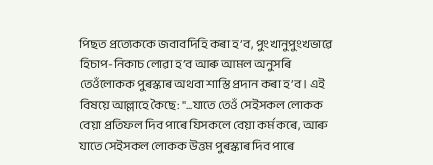পিছত প্ৰত্যেককে জবাবদিহি কৰা হ’ব, পুংখানুপুংখভাৱে হিচাপ-নিকাচ লোৱা হ’ব আৰু আমল অনুসৰি তেওঁলোকক পুৰস্কাৰ অথবা শাস্তি প্ৰদান কৰা হ’ব। এই বিষয়ে আল্লাহে কৈছে: "...যাতে তেওঁ সেইসকল লোকক বেয়া প্ৰতিফল দিব পাৰে যিসকলে বেয়া কৰ্ম কৰে, আৰু যাতে সেইসকল লোকক উত্তম পুৰস্কাৰ দিব পাৰে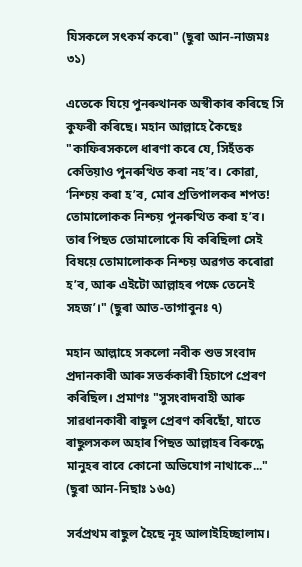যিসকলে সৎকৰ্ম কৰে৷" (ছুৰা আন-নাজমঃ ৩১)

এতেকে যিয়ে পুনৰুথানক অস্বীকাৰ কৰিছে সি কুফৰী কৰিছে। মহান আল্লাহে কৈছেঃ "কাফিৰসকলে ধাৰণা কৰে যে, সিহঁতক কেতিয়াও পুনৰুত্থিত কৰা নহ’ব। কোৱা, ‘নিশ্চয় কৰা হ’ব, মোৰ প্ৰতিপালকৰ শপত! তোমালোকক নিশ্চয় পুনৰুত্থিত কৰা হ’ব। তাৰ পিছত তোমালোকে যি কৰিছিলা সেই বিষয়ে তোমালোকক নিশ্চয় অৱগত কৰোৱা হ’ব, আৰু এইটো আল্লাহৰ পক্ষে তেনেই সহজ’।" (ছুৰা আত-তাগাবুনঃ ৭)

মহান আল্লাহে সকলো নবীক শুভ সংবাদ প্ৰদানকাৰী আৰু সতৰ্ককাৰী হিচাপে প্ৰেৰণ কৰিছিল। প্ৰমাণঃ "সুসংবাদবাহী আৰু সাৱধানকাৰী ৰাছুল প্ৰেৰণ কৰিছোঁ, যাতে ৰাছুলসকল অহাৰ পিছত আল্লাহৰ বিৰুদ্ধে মানুহৰ বাবে কোনো অভিযোগ নাথাকে..." (ছুৰা আন-নিছাঃ ১৬৫)

সৰ্বপ্ৰথম ৰাছুল হৈছে নূহ আলাইহিচ্ছালাম।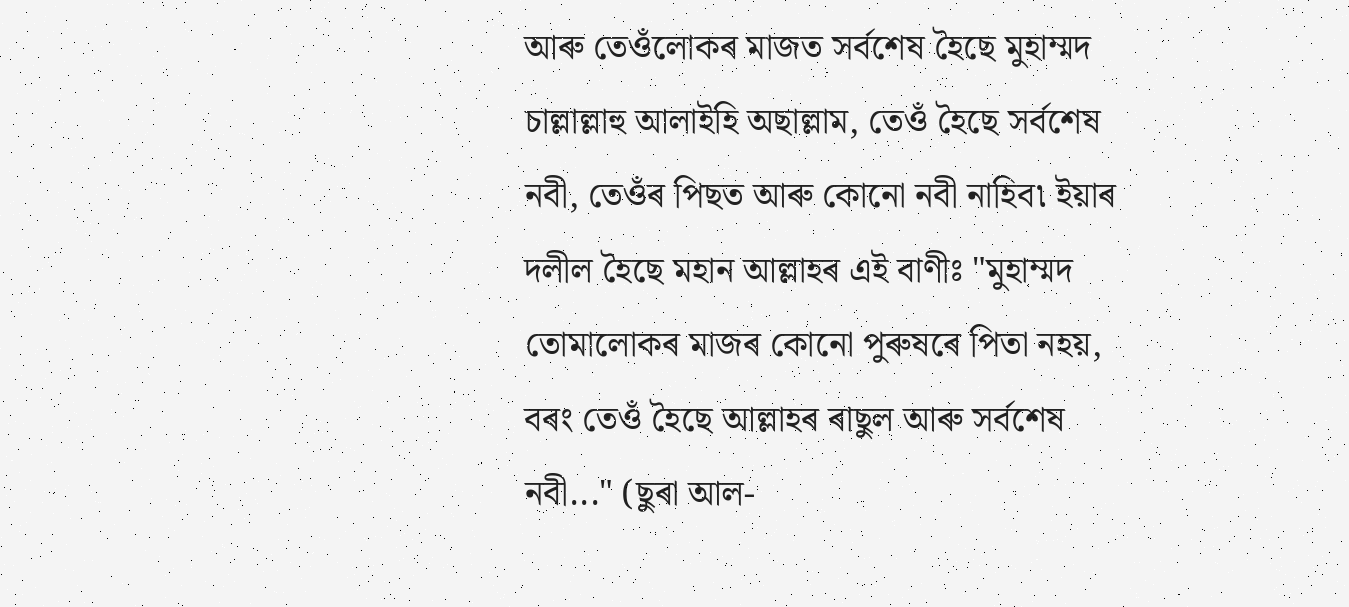আৰু তেওঁলোকৰ মাজত সৰ্বশেষ হৈছে মুহাম্মদ চাল্লাল্লাহু আলাইহি অছাল্লাম, তেওঁ হৈছে সৰ্বশেষ নবী, তেওঁৰ পিছত আৰু কোনো নবী নাহিব৷ ইয়াৰ দলীল হৈছে মহান আল্লাহৰ এই বাণীঃ "মুহাম্মদ তোমালোকৰ মাজৰ কোনো পুৰুষৰে পিতা নহয়, বৰং তেওঁ হৈছে আল্লাহৰ ৰাছুল আৰু সৰ্বশেষ নবী..." (ছুৰা আল-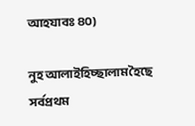আহযাবঃ ৪০)

নুহ আলাইহিচ্ছালাম হৈছে সৰ্বপ্ৰথম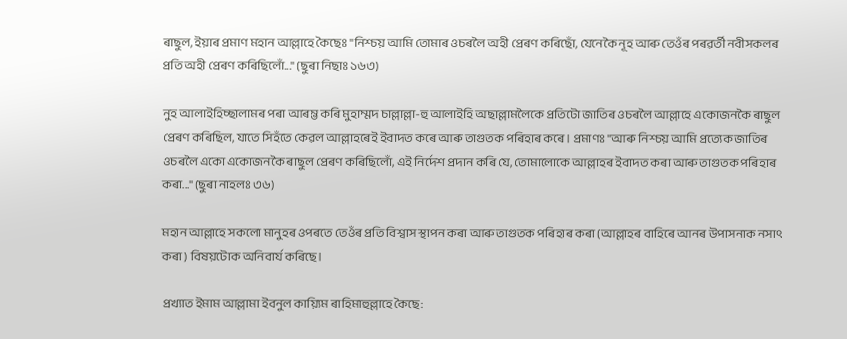ৰাছুল, ইয়াৰ প্ৰমাণ মহান আল্লাহে কৈছেঃ "নিশ্চয় আমি তোমাৰ ওচৰলৈ অহী প্ৰেৰণ কৰিছোঁ, যেনেকৈ নূহ আৰু তেওঁৰ পৰৱৰ্তী নবীসকলৰ প্ৰতি অহী প্ৰেৰণ কৰিছিলোঁ..." (ছুৰা নিছাঃ ১৬৩)

নুহ আলাইহিচ্ছালামৰ পৰা আৰম্ভ কৰি মুহাম্মদ চাল্লাল্লা-হু আলাইহি অছাল্লামলৈকে প্ৰতিটো জাতিৰ ওচৰলৈ আল্লাহে একোজনকৈ ৰাছুল প্ৰেৰণ কৰিছিল, যাতে সিহঁতে কেৱল আল্লাহৰেই ইবাদত কৰে আৰু তাগুতক পৰিহাৰ কৰে। প্ৰমাণঃ "আৰু নিশ্চয় আমি প্ৰত্যেক জাতিৰ ওচৰলৈ একো একোজনকৈ ৰাছুল প্ৰেৰণ কৰিছিলোঁ, এই নিৰ্দেশ প্ৰদান কৰি যে, তোমালোকে আল্লাহৰ ইবাদত কৰা আৰু তাগুতক পৰিহাৰ কৰা..." (ছুৰা নাহলঃ ৩৬)

মহান আল্লাহে সকলো মানুহৰ ওপৰতে তেওঁৰ প্ৰতি বিশ্বাস স্থাপন কৰা আৰু তাগুতক পৰিহাৰ কৰা (আল্লাহৰ বাহিৰে আনৰ উপাসনাক নসাৎ কৰা) বিষয়টোক অনিবাৰ্য কৰিছে।

প্ৰখ্যাত ইমাম আল্লামা ইবনুল কায়্যিম ৰাহিমাহুল্লাহে কৈছে: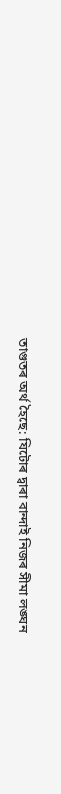তাগুতৰ অৰ্থ হৈছে: যিটোৰ দ্বাৰা বান্দাই নিজৰ সীমা লঙ্ঘন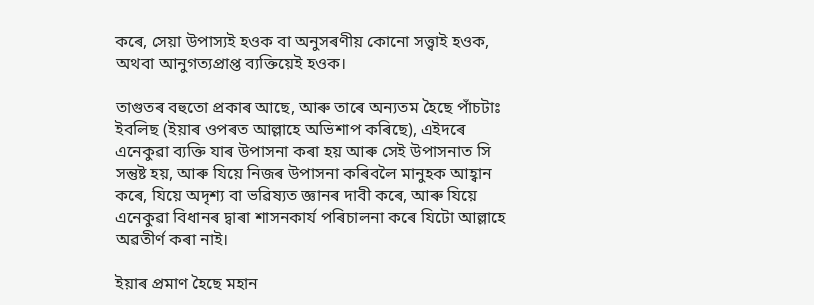কৰে, সেয়া উপাস্যই হওক বা অনুসৰণীয় কোনো সত্ত্বাই হওক, অথবা আনুগত্যপ্ৰাপ্ত ব্যক্তিয়েই হওক।

তাগুতৰ বহুতো প্ৰকাৰ আছে, আৰু তাৰে অন্যতম হৈছে পাঁচটাঃ ইবলিছ (ইয়াৰ ওপৰত আল্লাহে অভিশাপ কৰিছে), এইদৰে এনেকুৱা ব্যক্তি যাৰ উপাসনা কৰা হয় আৰু সেই উপাসনাত সি সন্তুষ্ট হয়, আৰু যিয়ে নিজৰ উপাসনা কৰিবলৈ মানুহক আহ্বান কৰে, যিয়ে অদৃশ্য বা ভৱিষ্যত জ্ঞানৰ দাবী কৰে, আৰু যিয়ে এনেকুৱা বিধানৰ দ্বাৰা শাসনকাৰ্য পৰিচালনা কৰে যিটো আল্লাহে অৱতীৰ্ণ কৰা নাই।

ইয়াৰ প্ৰমাণ হৈছে মহান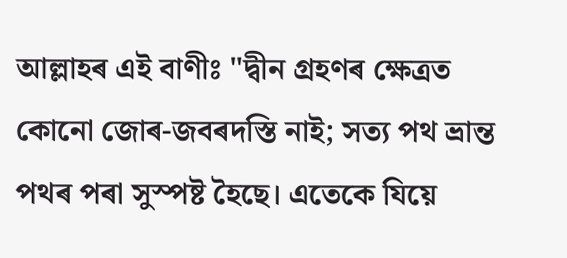আল্লাহৰ এই বাণীঃ "দ্বীন গ্ৰহণৰ ক্ষেত্ৰত কোনো জোৰ-জবৰদস্তি নাই; সত্য পথ ভ্ৰান্ত পথৰ পৰা সুস্পষ্ট হৈছে। এতেকে যিয়ে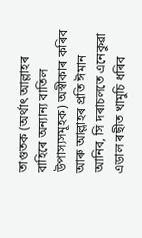তাগুতক (অৰ্থাৎ আল্লাহৰ বাহিৰে অন্যান্য বাতিল উপাস্যসমূহক) অস্বীকাৰ কৰিব আৰু আল্লাহৰ প্ৰতি ঈমান আনিব, সি দৰাচলতে এনেকুৱা এডাল ৰছীত খামুচি ধৰিব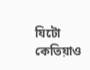যিটো কেতিয়াও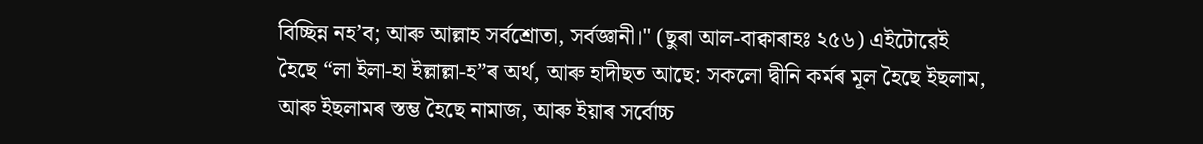বিচ্ছিন্ন নহ’ব; আৰু আল্লাহ সৰ্বশ্ৰোতা, সৰ্বজ্ঞানী।" (ছুৰা আল-বাক্বাৰাহঃ ২৫৬) এইটোৱেই হৈছে “লা ইলা-হা ইল্লাল্লা-হ”ৰ অৰ্থ, আৰু হাদীছত আছে: সকলো দ্বীনি কৰ্মৰ মূল হৈছে ইছলাম, আৰু ইছলামৰ স্তম্ভ হৈছে নামাজ, আৰু ইয়াৰ সৰ্বোচ্চ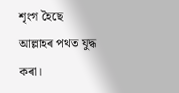শৃংগ হৈছে আল্লাহৰ পথত যুদ্ধ কৰা।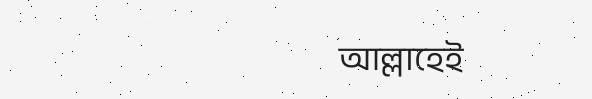আল্লাহেই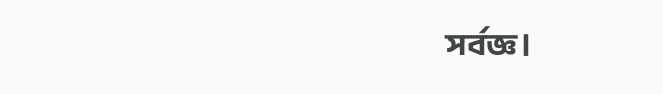সৰ্বজ্ঞ।